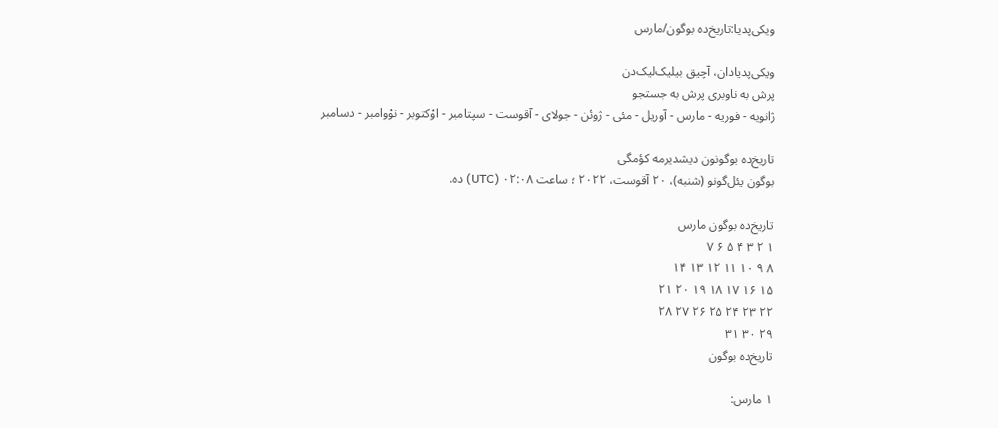ویکی‌پدیا:تاریخ‌ده بوگون/مارس

ویکی‌پدیادان، آچیق بیلیک‌لیک‌دن
پرش به ناوبری پرش به جستجو
ژانویه - فوریه - مارس - آوریل - مئی - ژوئن - جولای - آقوست - سپتامبر - اوْکتوبر - نوْوامبر - دسامبر

تاریخ‌ده بوگونون دیشدیرمه کؤمگی
بوگون يئل‌گونو (شنبه)، ۲۰ آقوست، ۲۰۲۲ ؛ ساعت ۰۲:۰۸ (UTC) ده.

تاریخ‌ده بوگون مارس
۱ ۲ ۳ ۴ ۵ ۶ ۷
۸ ۹ ۱۰ ۱۱ ۱۲ ۱۳ ۱۴
۱۵ ۱۶ ۱۷ ۱۸ ۱۹ ۲۰ ۲۱
۲۲ ۲۳ ۲۴ ۲۵ ۲۶ ۲۷ ۲۸
۲۹ ۳۰ ۳۱
تاریخ‌ده بوگون

۱ مارس: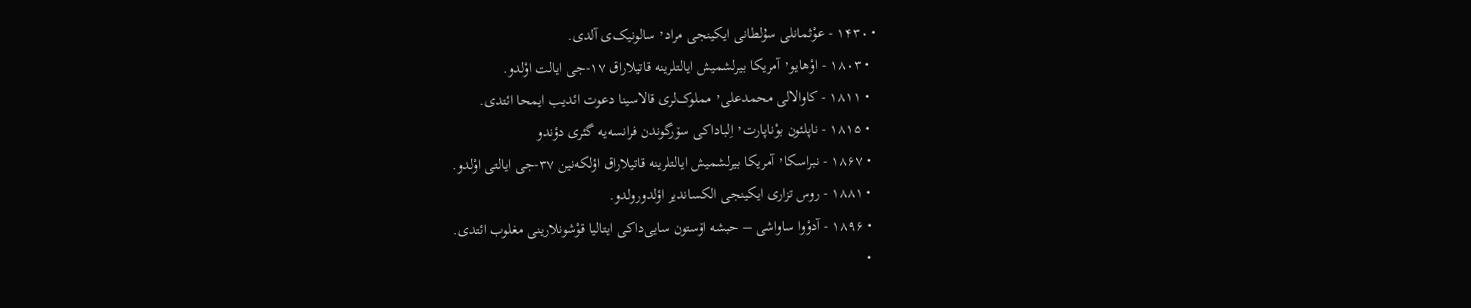• ۱۴۳۰ - عوْثمانلی سۇلطانی ایکینجی مراد٬ سالونیک‌ی آلدی.
  • ۱۸۰۳ - اوْهایو٬ آمریکا بیرلشمیش ایالتلرینه قاتیلاراق ۱۷-جی ایالت اوْلدو.
  • ۱۸۱۱ - کاوالالی محمدعلی٬ مملوک‌لری قالاسینا دعوت ائدیب ایمحا ائتدی.
  • ۱۸۱۵ - ناپلئون بوْناپارت٬ اِلباداکی سۆرگوندن فرانسه‌یه گئری دؤندو
  • ۱۸۶۷ - نبراسکا٬ آمریکا بیرلشمیش ایالتلرینه قاتیلاراق اؤلکه‌نین ۳۷-جی ایالتی اوْلدو.
  • ۱۸۸۱ - روس تزاری ایکینجی الکساندیر اؤلدورولدو.
  • ۱۸۹۶ - آدوْوا ساواشی – حبشه اۆستون سایی‌داکی ایتالیا قوْشونلارینی مغلوب ائتدی.
  •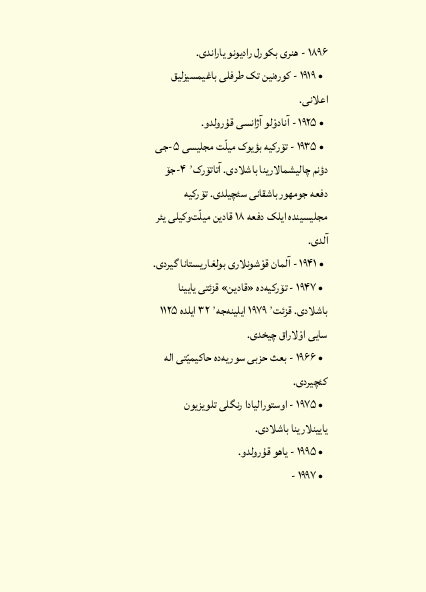۱۸۹۶ - هنری بکورل رادیونو یاراندی.
  • ۱۹۱۹ - کوره‌نین تک طرفلی باغیمسیزلیق اعلانی.
  • ۱۹۲۵ - آنادوْلو آژانسی قۇرولدو.
  • ۱۹۳۵ - تۆرکیه بؤیوک میلّت مجلیسی ۵-جی دؤنم چالیشمالارینا باشلادی. آتاتۆرک٬ ۴-جۆ دفعه جومهورباشقانی سئچیلدی. تۆرکیه مجلیسینده ایلک دفعه ۱۸ قادین میلّت‌وکیلی یئر آلدی.
  • ۱۹۴۱ - آلمان قوْشونلاری بولغاریستانا گیردی.
  • ۱۹۴۷ - تۆرکیه‌ده «قادین» قزئتی یایینا باشلادی. قزئت٬ ۱۹۷۹ ایلینه‌جه٬ ۳۲ ایلده ۱۱۲۵ سایی اوْلاراق چیخدی.
  • ۱۹۶۶ - بعث حزبی سوریه‌ده حاکیمیّتی اله کئچیردی.
  • ۱۹۷۵ - اوستورالیادا رنگلی تلویزیون یایینلارینا باشلادی.
  • ۱۹۹۵ - یاهو قۇرولدو.
  • ۱۹۹۷ -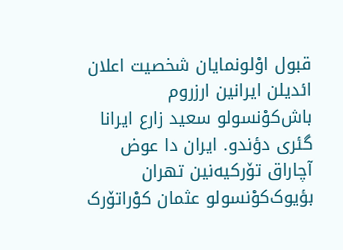قبول اوْلونمایان شخصیت اعلان ائدیلن ایرانین ارزروم باش‌کوْنسولو سعید زارع ایرانا گئری دؤندو. ایران دا عوض آچاراق تۆرکیه‌نین تهران بؤیوک‌کوْنسولو عثمان کوْراتۆرک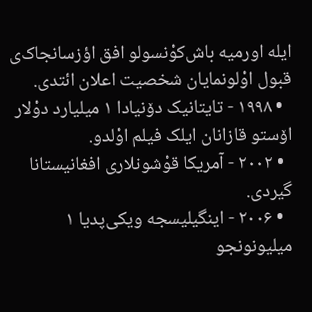ایله اورمیه باش‌کوْنسولو افق اؤزسانجاک‌ی قبول اوْلونمایان شخصیت اعلان ائتدی.
  • ۱۹۹۸ - تایتانیک دۆنیادا ۱ میلیارد دوْلار اۆستو قازانان ایلک فیلم اوْلدو.
  • ۲۰۰۲ - آمریکا قوْشونلاری افغانیستانا گیردی.
  • ۲۰۰۶ - اینگیلیسجه ویکی‌پدیا ۱ میلیونونجو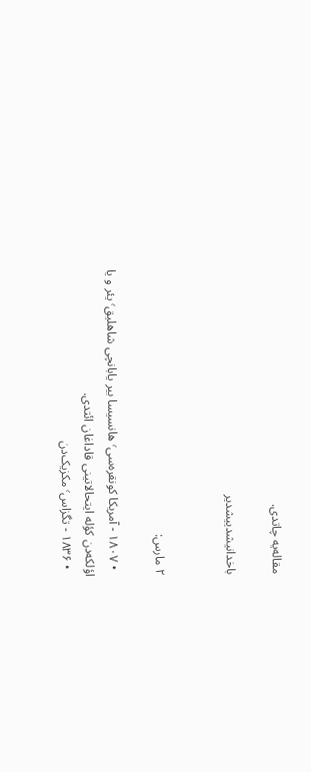مقاله‌یه چاتدی.

باخدانیشدییشدیر


۲ مارس:

  • ۱۸۰۷ - آمریکا کونقره‌سی٬ هانسیسا بیر یابانچی شاهلیق٬ یئر و یا اؤلکه‌دن کؤله ایتحالاتینی قاداغان ائتدی.
  • ۱۸۳۶ - تگزاس٬ مکزیک‌دن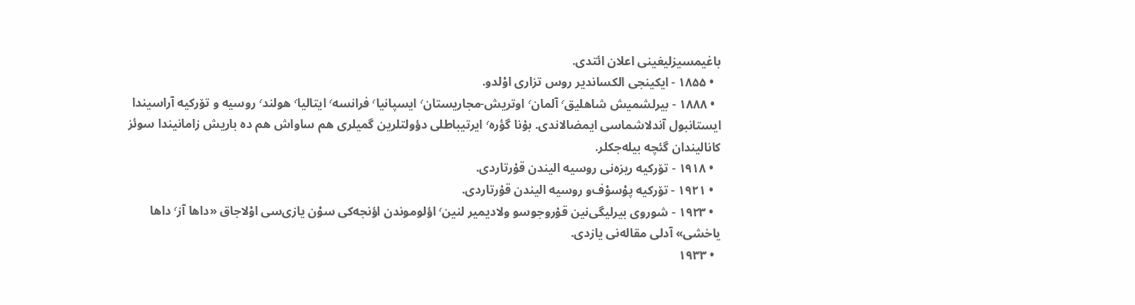باغیمسیزلیغینی اعلان ائتدی.
  • ۱۸۵۵ - ایکینجی الکساندیر روس تزاری اوْلدو.
  • ۱۸۸۸ - بیرلشمیش شاهلیق٬ آلمان٬ اوتریش-مجاریستان٬ ایسپانیا٬ فرانسه٬ ایتالیا٬ هولند٬ روسیه و تۆرکیه آراسیندا ایستانبول آندلاشماسی ایمضالاندی. بۇنا گؤره٬ ایرتیباطلی دؤولتلرین گمیلری هم ساواش هم ده باریش زامانیندا سوئز کانالیندان گئچه بیله‌جکلر.
  • ۱۹۱۸ - تۆرکیه ریزه‌نی روسیه الیندن قۇرتاردی.
  • ۱۹۲۱ - تۆرکیه پوْسوْف‌و روسیه الیندن قۇرتاردی.
  • ۱۹۲۳ - شوروی بیرلیگی‌نین قۇروجوسو ولادیمیر لنین٬ اؤلوموندن اؤنجه‌کی سوْن یازی‌سی اوْلاجاق «داها آز٬ داها یاخشی» آدلی مقاله‌نی یازدی.
  • ۱۹۳۳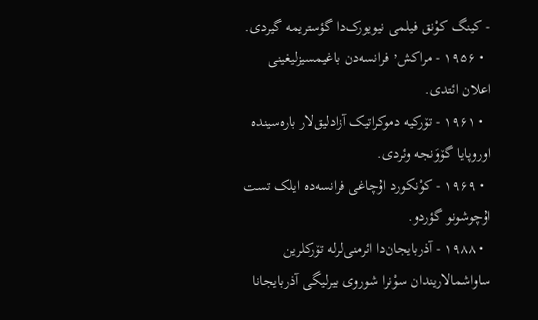- کینگ کوْنق فیلمی نیویورک‌دا گؤستریمه گیردی.
  • ۱۹۵۶ - مراکش٬ فرانسه‌دن باغیمسیزلیغینی اعلان ائتدی.
  • ۱۹۶۱ - تۆرکیه دموکراتیک آزادلیق‌لار باره‌سینده اوروپایا گۆوَنجه وئردی.
  • ۱۹۶۹ - کوْنکورد اۇچاغی فرانسه‌ده ایلک تست اۇچوشونو گؤردو.
  • ۱۹۸۸ - آذربایجان‌دا ائرمنی‌لرله تۆرکلرین ساواشمالاریندان سوْنرا شوروی بیرلیگی آذربایجانا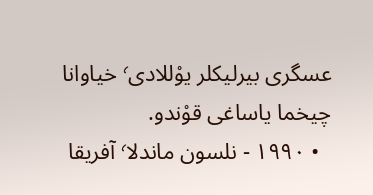عسگری بیرلیکلر یوْللادی٬ خیاوانا چیخما یاساغی قوْندو.
  • ۱۹۹۰ - نلسون ماندلا٬ آفریقا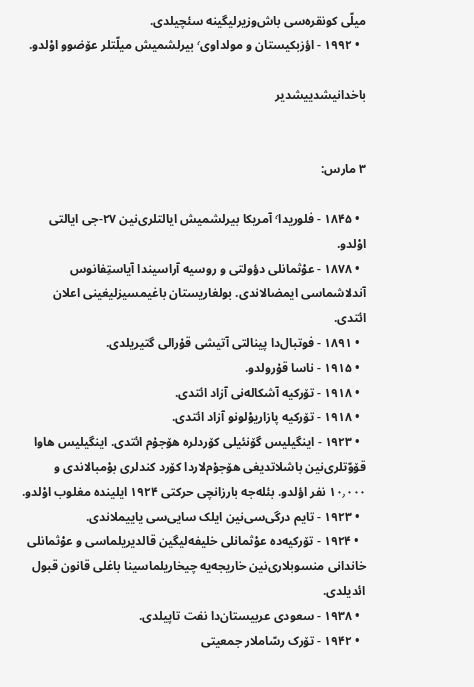میلّی کونقره‌سی باش‌وزیرلیگینه سئچیلدی.
  • ۱۹۹۲ - اؤزبکیستان و مولداوی٬ بیرلشمیش میلّتلر عۆضوو اوْلدو.

باخدانیشدییشدیر


۳ مارس:

  • ۱۸۴۵ - فلوریدا٬ آمریکا بیرلشمیش ایالتلری‌نین ۲۷-جی ایالتی اوْلدو.
  • ۱۸۷۸ - عوْثمانلی دؤولتی و روسیه آراسیندا آیاستِفانوس آندلاشماسی ایمضالاندی. بولغاریستان باغیمسیزلیغینی اعلان ائتدی.
  • ۱۸۹۱ - فوتبال‌دا پینالتی آتیشی قۇرالی گتیریلدی.
  • ۱۹۱۵ - ناسا قۇرولدو.
  • ۱۹۱۸ - تۆرکیه آشکاله‌نی آزاد ائتدی.
  • ۱۹۱۸ - تۆرکیه پازاریوْلونو آزاد ائتدی.
  • ۱۹۲۳ - اینگیلیس گۆنئیلی کۆردلره هۆجۇم ائتدی. اینگیلیس هاوا قۆوّتلری‌نین باشلاتدیغی هۆجۇم‌لاردا کۆرد کندلری بوْمبالاندی و ۱۰٫۰۰۰ نفر اؤلدو. بئله‌جه بارزانچی حرکتی ۱۹۲۴ ایلینده مغلوب اوْلدو.
  • ۱۹۲۳ - تایم درگی‌سی‌نین ایلک سایی‌سی یاییملاندی.
  • ۱۹۲۴ - تۆرکیه‌ده عوْثمانلی خلیفه‌لیگین قالدیریلماسی و عوْثمانلی خاندانی منسوبلاری‌نین خاریجه‌یه چیخاریلماسینا باغلی قانون قبول ائدیلدی.
  • ۱۹۳۸ - سعودی عربیستان‌دا نفت تاپیلدی.
  • ۱۹۴۲ - تۆرک رسّاملار جمعیتی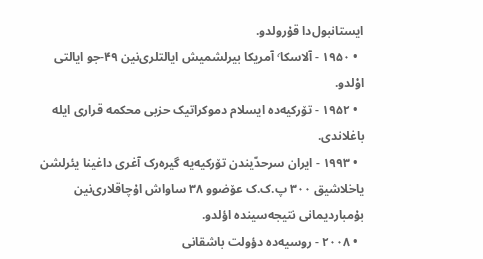ایستانبول‌دا قۇرولدو.
  • ۱۹۵۰ - آلاسکا٬ آمریکا بیرلشمیش ایالتلری‌نین ۴۹-جو ایالتی اوْلدو.
  • ۱۹۵۲ - تۆرکیه‌ده ایسلام دموکراتیک حزبی محکمه قراری ایله باغلاندی.
  • ۱۹۹۳ - ایران سرحدّیندن تۆرکیه‌یه گیره‌رک آغری داغینا یئرلشن یاخلاشیق ۳۰۰ پ.ک.ک عۆضوو ۳۸ ساواش اۇچاقلاری‌نین بۇمباردیمانی نتیجه‌سینده اؤلدو.
  • ۲۰۰۸ - روسیه‌ده دؤولت باشقانی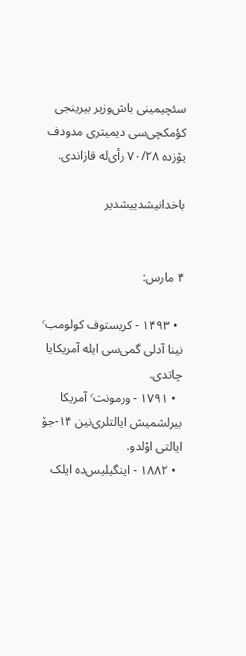سئچیمینی باش‌وزیر بیرینجی کؤمکچی‌سی دیمیتری مدودف یۆزده ۷۰/۲۸ رأی‌له قازاندی.

باخدانیشدییشدیر


۴ مارس:

  • ۱۴۹۳ - کریستوف کولومب٬ نینا آدلی گمی‌سی ایله آمریکایا چاتدی.
  • ۱۷۹۱ - ورمونت٬ آمریکا بیرلشمیش ایالتلری‌نین ۱۴-جۆ ایالتی اوْلدو.
  • ۱۸۸۲ - اینگیلیس‌ده ایلک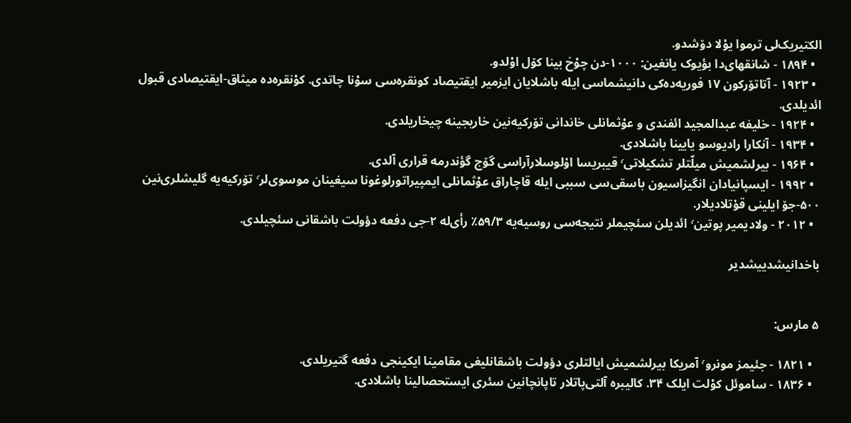الکتیریک‌لی ترموا یوْلا دۆشدو.
  • ۱۸۹۴ - شانقهای‌دا بؤیوک یانغین: ۱۰۰۰-دن چوْخ بینا کۆل اوْلدو.
  • ۱۹۲۳ - آتاتۆرکون ۱۷ فوریه‌ده‌کی دانیشماسی ایله باشلایان ایزمیر ایقتیصاد کونقره‌سی سوْنا چاتدی. کوْنقره‌ده میثاق-ایقتیصادی قبول ائدیلدی.
  • ۱۹۲۴ - خلیفه عبدالمجید ائفندی و عوْثمانلی خاندانی تۆرکیه‌نین خاریجینه چیخاریلدی.
  • ۱۹۳۴ - آنکارا رادیوسو یایینا باشلادی.
  • ۱۹۶۴ - بیرلشمیش میلّتلر تشکیلاتی٬ قیبریسا اۇلوسلارآراسی گۆج گؤندرمه قراری آلدی.
  • ۱۹۹۲ - ایسپانیادان انگیزاسیون باسقی‌سی سببی ایله قاچاراق عوْثمانلی ایمپیراتورلوغونا سیغینان موسوی‌لر٬ تۆرکیه‌یه گلیشلری‌نین ۵۰۰-جۆ ایلینی قۇتلادیلار.
  • ۲۰۱۲ - ولادیمیر پوتین٬ ائدیلن سئچیملر نتیجه‌سی روسیه‌یه ۵۹/۳٪ رأی‌له ۲-جی دفعه دؤولت باشقانی سئچیلدی.

باخدانیشدییشدیر


۵ مارس:

  • ۱۸۲۱ - جئیمز مونرو٬ آمریکا بیرلشمیش ایالتلری دؤولت باشقانلیغی مقامینا ایکینجی دفعه گتیریلدی.
  • ۱۸۳۶ - ساموئل کوْلت ایلک ۳۴. کالیبره آلتی‌پاتلار تاپانچانین سئری ایستحصالینا باشلادی.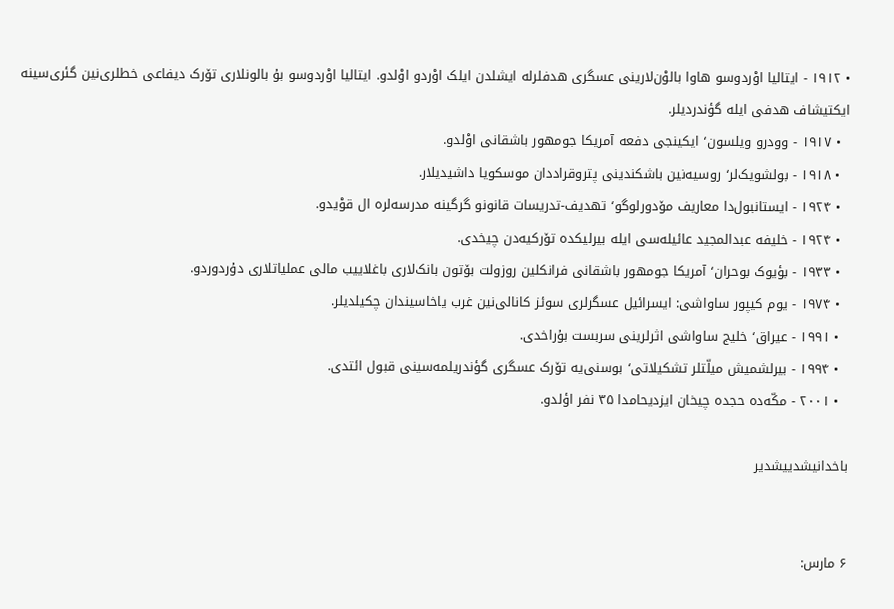• ۱۹۱۲ - ایتالیا اوْردوسو هاوا بالوْن‌لارینی عسگری هدفلرله ایشلدن ایلک اوْردو اوْلدو. ایتالیا اوْردوسو بۇ بالونلاری تۆرک دیفاعی خطلری‌نین گئری‌سینه ایکتیشاف هدفی ایله گؤندردیلر.
  • ۱۹۱۷ - وودرو ویلسون٬ ایکینجی دفعه آمریکا جومهور باشقانی اوْلدو.
  • ۱۹۱۸ - بولشویک‌لر٬ روسیه‌نین باشکندینی پتروقراددان موسکویا داشیدیلار.
  • ۱۹۲۴ - ایستانبول‌دا معاریف مۆدورلوگو٬ تهدیف-تدریسات قانونو گرگینه مدرسه‌لره ال قوْیدو.
  • ۱۹۲۴ - خلیفه عبدالمجید عائیله‌سی ایله بیرلیکده تۆرکیه‌دن چیخدی.
  • ۱۹۳۳ - بؤیوک بوحران٬ آمریکا جومهور باشقانی فرانکلین روزولت بۆتون بانک‌لاری باغلاییب مالی عملیاتلاری دۇردوردو.
  • ۱۹۷۴ - یوم کیپور ساواشی: ایسرائیل عسگرلری سوئز کانالی‌نین غرب یاخاسیندان چکیلدیلر.
  • ۱۹۹۱ - عیراق٬ خلیج ساواشی اثرلرینی سربست بۇراخدی.
  • ۱۹۹۴ - بیرلشمیش میلّتلر تشکیلاتی٬ بوسنی‌یه تۆرک عسگری گؤندریلمه‌سینی قبول ائتدی.
  • ۲۰۰۱ - مکّه‌ده حجده چیخان ایزدیحامدا ۳۵ نفر اؤلدو.

باخدانیشدییشدیر


۶ مارس: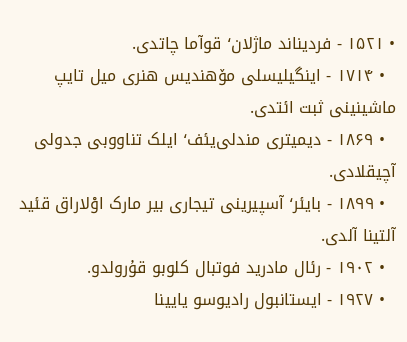• ۱۵۲۱ - فردیناند ماژلان٬ قوآما چاتدی.
  • ۱۷۱۴ - اینگیلیسلی مۆهندیس هنری میل تایپ ماشینینی ثبت ائتدی.
  • ۱۸۶۹ - دیمیتری مندلی‌یئف٬ ایلک تناووبی جدولی آچیقلادی.
  • ۱۸۹۹ - بایئر٬ آسپیرینی تیجاری بیر مارک اوْلاراق قئید آلتینا آلدی.
  • ۱۹۰۲ - رئال مادرید فوتبال کلوبو قۇرولدو.
  • ۱۹۲۷ - ایستانبول رادیوسو یایینا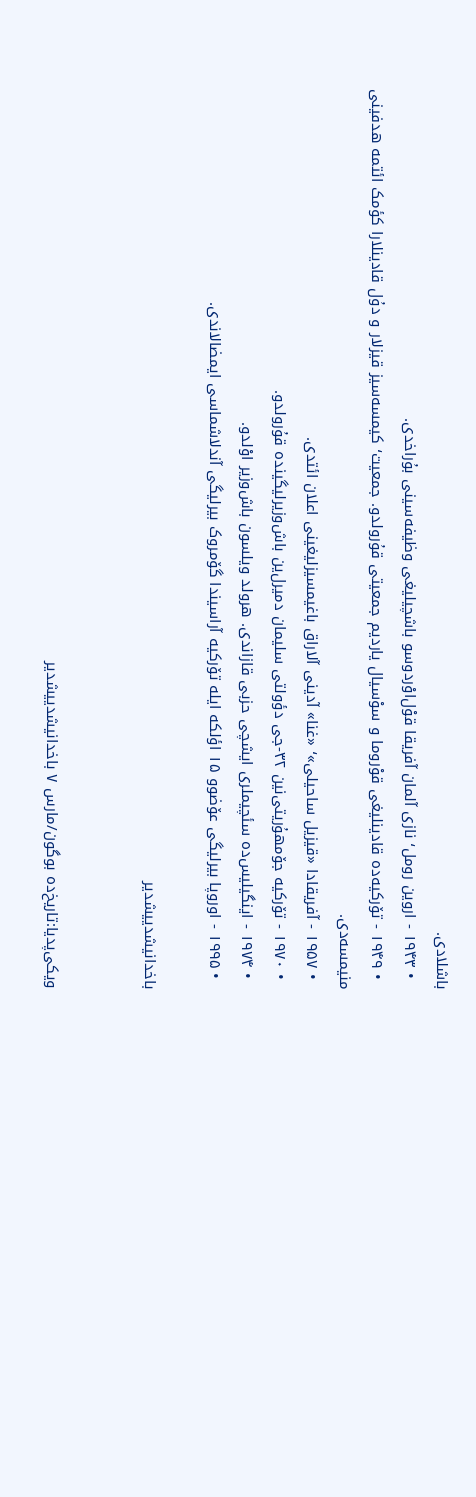باشلادی.
  • ۱۹۴۳ - اروین رومل٬ نازی آلمان آفریقا قوْل‌اوْردوسو باشچیلیغی وظیفه‌سینی بۇراخدی.
  • ۱۹۴۹ - تۆرکیه‌ده قادینلیغی قوْروما و سوْسیال یاردیم جمعیتی قۇرولدو. جمعیت٬ کیمسه‌سیز قیزلار و دۇل قادینلارا کؤمک ائتمه هدفینی منیمسه‌دی.
  • ۱۹۵۷ - آفریقادا «قیزیل ساحیلی»٬ «غنا» آدینی آلاراق باغیمسیزلیغینی اعلان ائتدی.
  • ۱۹۷۰ - تۆرکیه جۆمهۇریتی‌نین ۳۲-جی دؤولتی سلیمان دمیرل‌ین باش‌وزیرلیگینده قۇرولدو.
  • ۱۹۷۴ - اینگیلیس‌ده سئچیملری ایشچی حزبی قازاندی. هرولد ویلسون باش‌وزیر اوْلدو.
  • ۱۹۹۵ - اوروپا بیرلیگی عۆضوو ۱۵ اؤلکه ایله تۆرکیه آراسیندا گۆمروک بیرلیگی آندلاشماسی ایمضالاندی.

باخدانیشدییشدیر


ویکی‌پدیا:تاریخ‌ده بوگون/مارس ۷ باخدانیشدییشدیر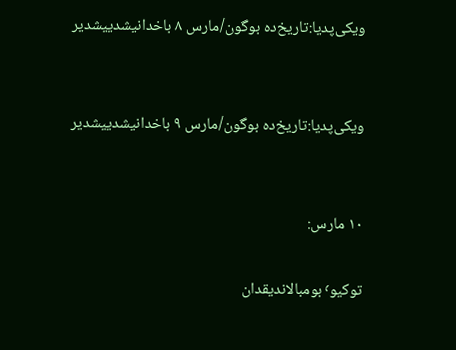ویکی‌پدیا:تاریخ‌ده بوگون/مارس ۸ باخدانیشدییشدیر


ویکی‌پدیا:تاریخ‌ده بوگون/مارس ۹ باخدانیشدییشدیر


۱۰ مارس:

توکیو٬ بومبالاندیقدان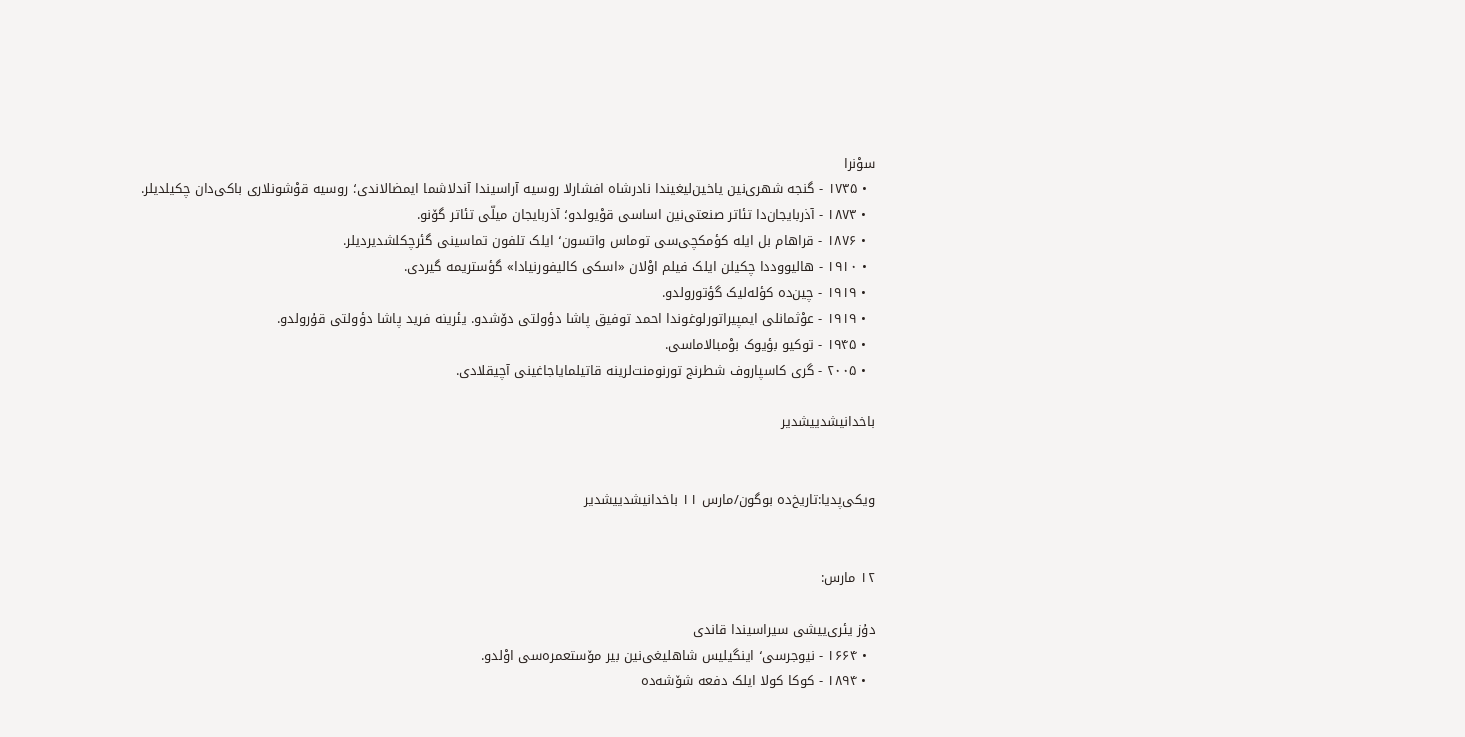سوْنرا
  • ۱۷۳۵ - گنجه شهری‌نین یاخین‌لیغیندا نادرشاه افشارلا روسیه آراسیندا آندلاشما ایمضالاندی؛ روسیه قوْشونلاری باکی‌دان چکیلدیلر.
  • ۱۸۷۳ - آذربایجان‌دا تئاتر صنعتی‌نین اساسی قوْیولدو؛ آذربایجان میلّی تئاتر گۆنو.
  • ۱۸۷۶ - قراهام بل ایله کؤمکچی‌سی توماس واتسون٬ ایلک تلفون تماسینی گئرچکلشدیردیلر.
  • ۱۹۱۰ - هالیووددا چکیلن ایلک فیلم اوْلان «اسکی کالیفورنیادا» گؤستریمه گیردی.
  • ۱۹۱۹ - چین‌ده کؤله‌لیک گؤتورولدو.
  • ۱۹۱۹ - عوْثمانلی ایمپیراتورلوغوندا احمد توفیق پاشا دؤولتی دۆشدو. یئرینه فرید پاشا دؤولتی قۇرولدو.
  • ۱۹۴۵ - توکیو بؤیوک بوْمبالاماسی.
  • ۲۰۰۵ - گری کاسپاروف شطرنج تورنومنت‌لرینه قاتیلمایاجاغینی آچیقلادی.

باخدانیشدییشدیر


ویکی‌پدیا:تاریخ‌ده بوگون/مارس ۱۱ باخدانیشدییشدیر


۱۲ مارس:

دۇز یئری‌ییشی سیراسیندا قاندی
  • ۱۶۶۴ - نیوجرسی٬ اینگیلیس شاهلیغی‌نین بیر مۆستعمره‌سی اوْلدو.
  • ۱۸۹۴ - کوکا کولا ایلک دفعه شۆشه‌‌ده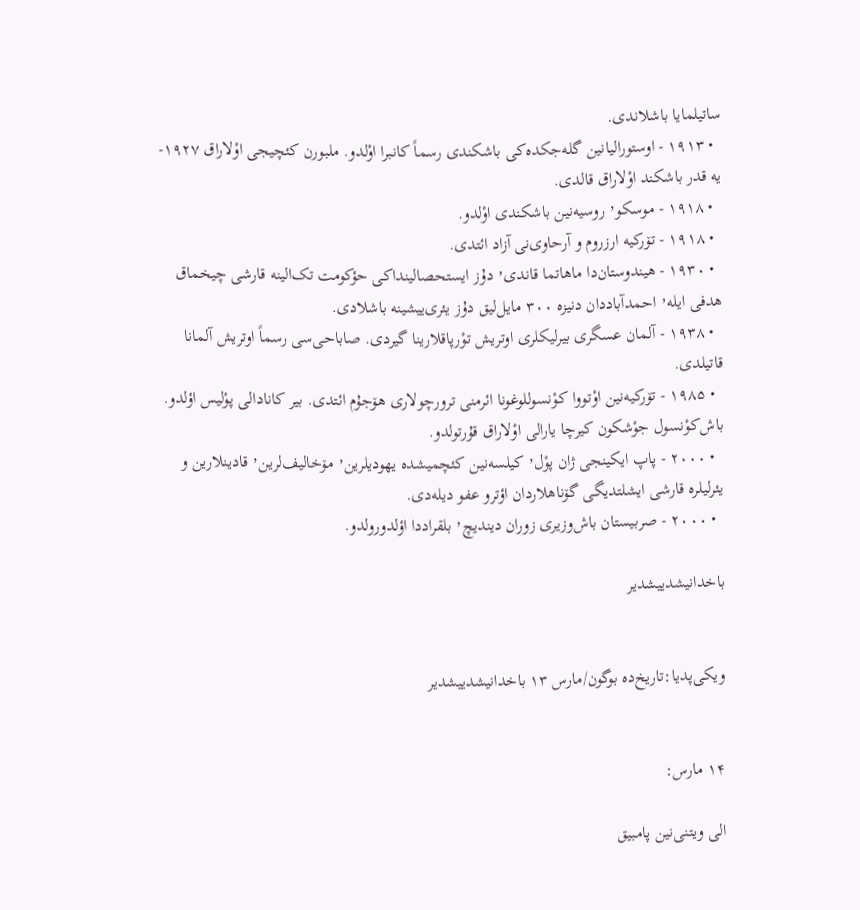ساتیلمایا باشلاندی.
  • ۱۹۱۳ - اوستورالیانین گله‌جکده‌کی باشکندی رسماً کانبرا اوْلدو. ملبورن کئچیجی اوْلاراق ۱۹۲۷-یه قدر باشکند اوْلاراق قالدی.
  • ۱۹۱۸ - موسکو٬ روسیه‌نین باشکندی اوْلدو.
  • ۱۹۱۸ - تۆرکیه ارزروم و آرحاوی‌نی آزاد ائتدی.
  • ۱۹۳۰ - هیندوستان‌دا ماهاتما قاندی٬ دۇز ایستحصالینداکی حؤکومت تک‌الینه قارشی چیخماق هدفی ایله٬ احمدآباددان دنیزه ۳۰۰ مایل‌لیق دۇز یئری‌ییشینه باشلادی.
  • ۱۹۳۸ - آلمان عسگری بیرلیکلری اوتریش توْرپاقلارینا گیردی. صاباحی‌سی رسماً اوتریش آلمانا قاتیلدی.
  • ۱۹۸۵ - تۆرکیه‌نین اوْتووا کوْنسوللوغونا ائرمنی ترورچولاری هۆجۇم ائتدی. بیر کانادالی پوْلیس اؤلدو. باش‌کوْنسول جوْشکون کیرچا یارالی اوْلاراق قۇرتولدو.
  • ۲۰۰۰ - پاپ ایکینجی ژان پوْل٬ کیلسه‌نین کئچمیشده یهودیلرین٬ مۆخالیف‌لرین٬ قادینلارین و یئرلیلره قارشی ایشلتدیگی گۆناهلاردان اؤترو عفو دیله‌دی.
  • ۲۰۰۰ - صربیستان باش‌وزیری زوران دیندیچ٬ بلقراددا اؤلدورولدو.

باخدانیشدییشدیر


ویکی‌پدیا:تاریخ‌ده بوگون/مارس ۱۳ باخدانیشدییشدیر


۱۴ مارس:

الی ویتنی‌نین پامبیق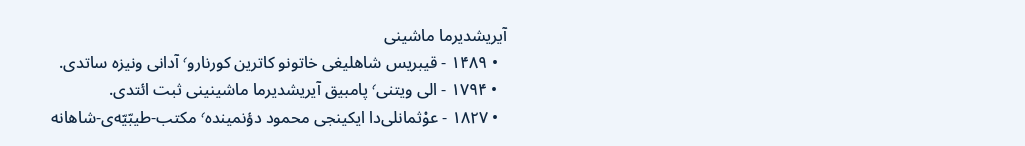آیریشدیرما ماشینی
  • ۱۴۸۹ - قیبریس شاهلیغی خاتونو کاترین کورنارو٬ آدانی ونیزه ساتدی.
  • ۱۷۹۴ - الی ویتنی٬ پامبیق آیریشدیرما ماشینینی ثبت ائتدی.
  • ۱۸۲۷ - عوْثمانلی‌دا ایکینجی محمود دؤنمینده٬ مکتب-طیبّیّه‌ی-شاهانه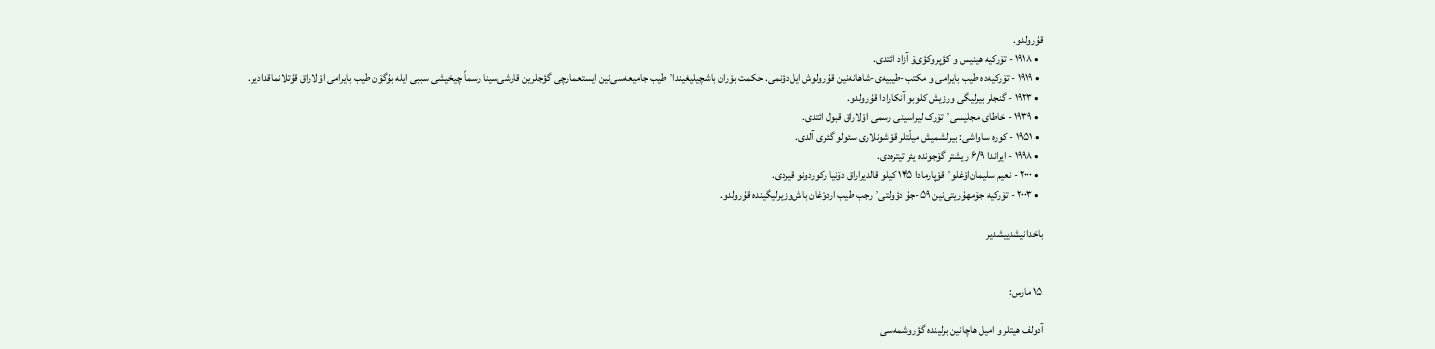قۇرولدو.
  • ۱۹۱۸ - تۆرکیه هینیس و کؤپروکؤی‌ۆ آزاد ائتدی.
  • ۱۹۱۹ - تۆرکیه‌ده طیب بایرامی و مکتب-طیبیه‌ی-شاهانه‌نین قۇرولوش ایل‌دؤنمی. حکمت بوْران باشچیلیغیندا٬ طیب جامیعه‌سی‌نین ایستعمارچی گؤجلرین قارشی‌سینا رسماً چیخیشی سببی ایله بۇگۆن طیب بایرامی اوْلاراق قۇتلانماقدادیر.
  • ۱۹۲۳ - گنجلر بیرلیگی ورزیش کلوبو آنکارادا قۇرولدو.
  • ۱۹۳۹ - خاطای مجلیسی٬ تۆرک لیراسینی رسمی اوْلاراق قبول ائتدی.
  • ۱۹۵۱ - کوره ساواشی: بیرلشمیش میلّتلر قوْشونلاری سئولو گئری آلدی.
  • ۱۹۹۸ - ایراندا ۶/۹ ریشتر گۆجونده یئر تیتره‌دی.
  • ۲۰۰۰ - نعیم سلیمان‌اوْغلو٬ قوْپارمادا ۱۴۵ کیلو قالدیراراق دۆنیا رکوردونو قیردی.
  • ۲۰۰۳ - تۆرکیه جۆمهۇریتی‌نین ۵۹-جۇ دؤولتی٬ رجب طیب اردوْغان باش‌وزیرلیگینده قۇرولدو.

باخدانیشدییشدیر


۱۵ مارس:

آدولف هیتلر و امیل هاچانین برلینده گؤروشمه‌سی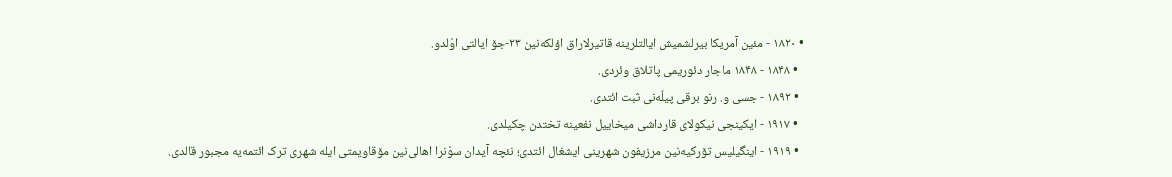• ۱۸۲۰ - مئین آمریکا بیرلشمیش ایالتلرینه قاتیرلاراق اؤلکه‌نین ۲۳-جۆ ایالتی اوْلدو.
  • ۱۸۴۸ - ۱۸۴۸ ماجار دئوریمی پاتلاق وئردی.
  • ۱۸۹۲ - جسی و. رنو برقی پیلّه‌نی ثبت ائتدی.
  • ۱۹۱۷ - ایکینجی نیکولای قارداشی میخاییل نفعینه تختدن چکیلدی.
  • ۱۹۱۹ - اینگیلیس تۆرکیه‌نین مرزیفون شهرینی ایشغال ائتدی؛ نئچه آیدان سوْنرا اهالی‌نین مۆقاویمتی ایله شهری ترک ائتمه‌یه مجبور قالدی.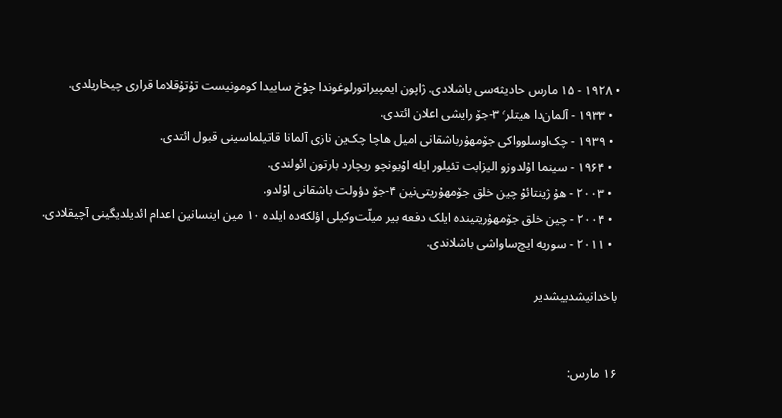• ۱۹۲۸ - ۱۵ مارس حادیثه‌سی باشلادی. ژاپون ایمپیراتورلوغوندا چوْخ ساییدا کومونیست تۇتۇقلاما قراری چیخاریلدی.
  • ۱۹۳۳ - آلمان‌دا هیتلر٬ ۳-جۆ رایشی اعلان ائتدی.
  • ۱۹۳۹ - چک‌اوسلوواکی جۆمهۇرباشقانی امیل هاچا چک‌ین نازی آلمانا قاتیلماسینی قبول ائتدی.
  • ۱۹۶۴ - سینما اۇلدوزو الیزابت تئیلور ایله اوْیونچو ریچارد بارتون ائولندی.
  • ۲۰۰۳ - هۇ ژینتائوْ چین خلق جۆمهۇریتی‌نین ۴-جۆ دؤولت باشقانی اوْلدو.
  • ۲۰۰۴ - چین خلق جۆمهۇریتینده ایلک دفعه بیر میلّت‌وکیلی اؤلکه‌ده ایلده ۱۰ مین اینسانین اعدام ائدیلدیگینی آچیقلادی.
  • ۲۰۱۱ - سوریه ایچ‌ساواشی باشلاندی.

باخدانیشدییشدیر


۱۶ مارس: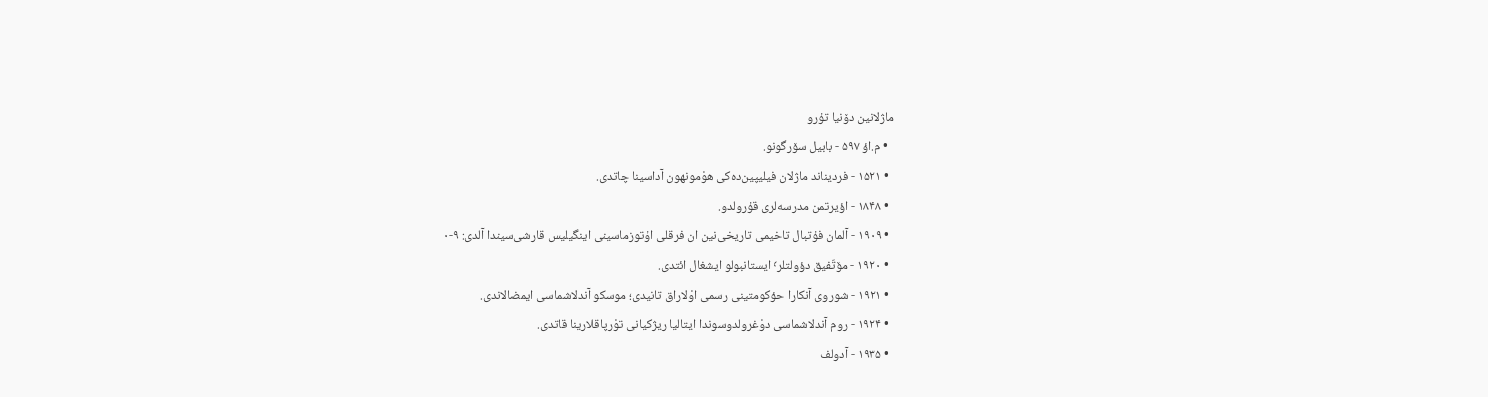ماژلانین دۆنیا تۇرو
  • م.اؤ ۵۹۷ - بابیل سۆرگونو.
  • ۱۵۲۱ - فردیناند ماژلان فیلیپین‌ده‌کی هوْمونهون آداسینا چاتدی.
  • ۱۸۴۸ - اؤیرتمن مدرسه‌لری قۇرولدو.
  • ۱۹۰۹ - آلمان فۇتبال تاخیمی تاریخی‌نین ان فرقلی اۇتوزماسینی اینگیلیس قارشی‌سیندا آلدی: ۹-۰
  • ۱۹۲۰ - مۆتّفیق دؤولتلر٬ ایستانبولو ایشغال ائتدی.
  • ۱۹۲۱ - شوروی آنکارا حؤکومتینی رسمی اوْلاراق تانیدی؛ موسکو آندلاشماسی ایمضالاندی.
  • ۱۹۲۴ - روم آندلاشماسی دوْغرولدوسوندا ایتالیا ریژکیانی توْرپاقلارینا قاتدی.
  • ۱۹۳۵ - آدولف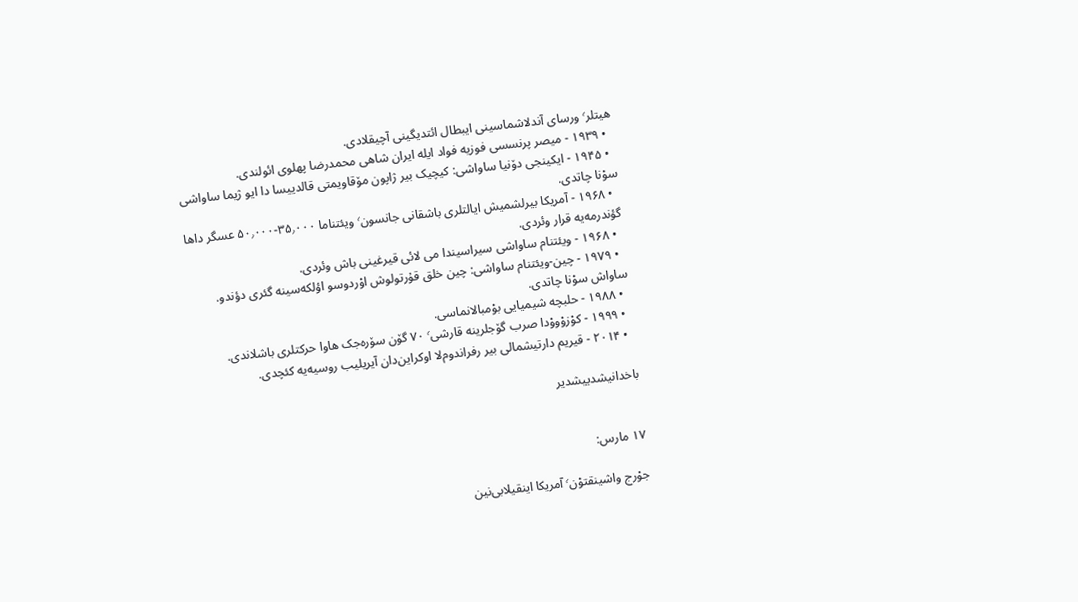هیتلر٬ ورسای آندلاشماسینی ایبطال ائتدیگینی آچیقلادی.
  • ۱۹۳۹ - میصر پرنسسی فوزیه فواد ایله ایران شاهی محمدرضا پهلوی ائولندی.
  • ۱۹۴۵ - ایکینجی دۆنیا ساواشی: کیچیک بیر ژاپون مۆقاویمتی قالدییسا دا ایو ژیما ساواشی سوْنا چاتدی.
  • ۱۹۶۸ - آمریکا بیرلشمیش ایالتلری باشقانی جانسون٬ ویئتناما ۳۵٫۰۰۰-۵۰٫۰۰۰ عسگر داها گؤندرمه‌یه قرار وئردی.
  • ۱۹۶۸ - ویئتنام ساواشی سیراسیندا می لائی قیرغینی باش وئردی.
  • ۱۹۷۹ - چین-ویئتنام ساواشی: چین خلق قۇرتولوش اوْردوسو اؤلکه‌سینه گئری دؤندو. ساواش سوْنا چاتدی.
  • ۱۹۸۸ - حلبچه شیمیایی بوْمبالانماسی.
  • ۱۹۹۹ - کوْزوْووْدا صرب گۆجلرینه قارشی٬ ۷۰ گۆن سۆره‌جک هاوا حرکتلری باشلاندی.
  • ۲۰۱۴ - قیریم دارتیشمالی بیر رفراندوم‌لا اوکراین‌دان آیریلیب روسیه‌یه کئچدی.

باخدانیشدییشدیر


۱۷ مارس:

جوْرج واشینقتوْن٬ آمریکا اینقیلابی‌نین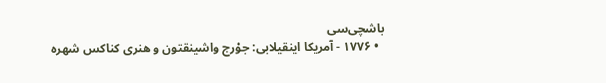باشچی‌سی
  • ۱۷۷۶ - آمریکا اینقیلابی: جوْرج واشینقتون و هنری کناکس شهره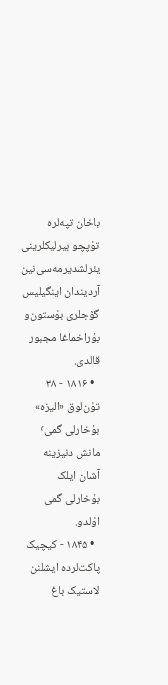باخان تپه‌لره توْپچو بیرلیکلرینی یئرلشدیرمه‌سی‌نین آردیندان اینگیلیس گۆجلری بوْستون‌و بۇراخماغا مجبور قالدی.
  • ۱۸۱۶ - ۳۸ توْن‌لوق «الیزه» بۇخارلی گمی٬ مانش دنیزینه آشان ایلک بۇخارلی گمی اوْلدو.
  • ۱۸۴۵ - کیچیک پاکت‌لرده ایشلنن لاستیک باغ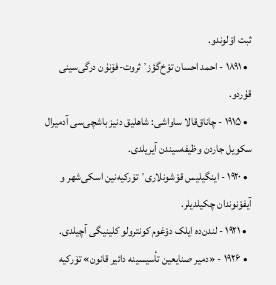ثبت اوْلوندو.
  • ۱۸۹۱ - احمد احسان توْخ‌گؤز٬ ثروت-فۆنۇن درگی‌سینی قۇردو.
  • ۱۹۱۵ - چاناق‌قالا ساواشی: شاهلیق دنیز باشچی‌سی آدمیرال سکویل جاردن وظیفه‌سیندن آیریلدی.
  • ۱۹۲۰ - اینگیلیس قوْشونلاری٬ تۆرکیه‌نین اسکی‌شهر و آیفوْنوندان چکیلدیلر.
  • ۱۹۲۱ - لندن‌ده ایلک دوْغوم کونترولو کلینیگی آچیلدی.
  • ۱۹۲۶ - «دمیر صنایعین تأسیسینه دائیر قانون» تۆرکیه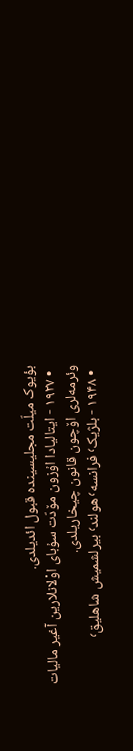بؤیوک میلّت مجلیسینده قبول ائدیلدی.
  • ۱۹۲۷ - ایتالیادا اۇزون مۆدّت سۇبای اوْلانلارین آغیر مالیات وئرمه‌لری اۆچون قانون چیخاریلدی.
  • ۱۹۴۸ - بلژیک٬ فرانسه٬ هولند٬ بیرلشمیش شاهلیق٬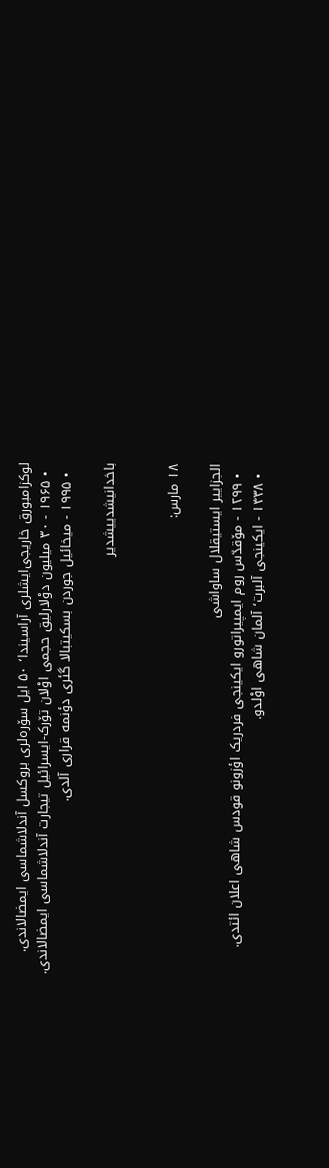لوکزامبورق خاریجی‌ایشلری آراسیندا٬ ۵۰ ایل سۆره‌لری بروکسل آندلاشماسی ایمضالاندی.
  • ۱۹۶۵ - ۳۰ میلیون دوْلارلیق حجمی اوْلان تۆرک-ایسرائیل تیجارت آندلاشماسی ایمضالاندی.
  • ۱۹۹۵ - میخائیل جوردن بسکیتبالا گئری دؤنمه قراری آلدی.

باخدانیشدییشدیر


۱۸ مارس:

الجزاییر ایستیقلال ساواشی
  • ۱۲۹۹ - مۆقدّس روم ایمپیراتورو ایکینجی فردریک اؤزونو قودس شاهی اعلان ائتدی.
  • ۱۴۳۸ - ایکینجی آلبرت٬ آلمان شاهی اوْلدو.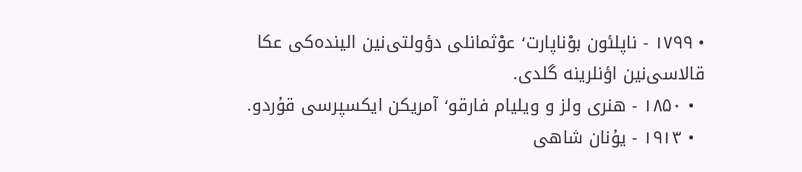• ۱۷۹۹ - ناپلئون بوْناپارت٬ عوْثمانلی دؤولتی‌نین الینده‌کی عکا قالاسی‌نین اؤنلرینه گلدی.
  • ۱۸۵۰ - هنری ولز و ویلیام فارقو٬ آمریکن ایکسپرسی قۇردو.
  • ۱۹۱۳ - یۇنان شاهی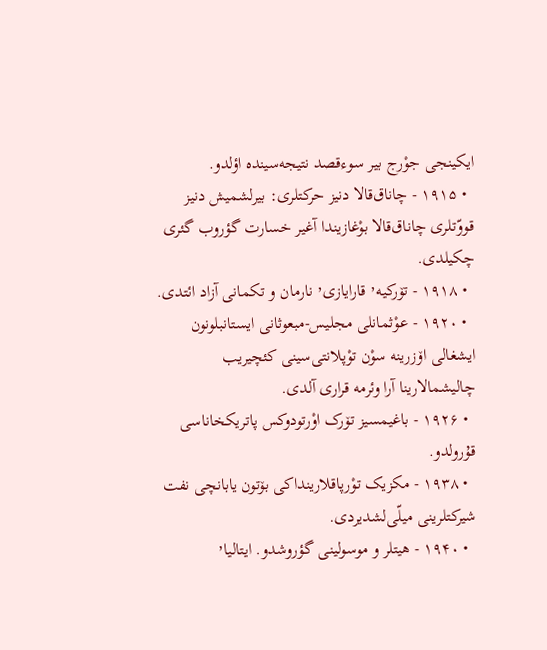ایکینجی جوْرج بیر سوءقصد نتیجه‌سینده اؤلدو.
  • ۱۹۱۵ - چاناق‌قالا دنیز حرکتلری: بیرلشمیش دنیز قووّتلری چاناق‌قالا بوْغازیندا آغیر خسارت گؤروب گئری چکیلدی.
  • ۱۹۱۸ - تۆرکیه٬ قارایازی٬ نارمان و تکمانی آزاد ائتدی.
  • ۱۹۲۰ - عوْثمانلی مجلیس-مبعوثانی ایستانبلونون ایشغالی اۆزرینه سوْن توْپلانتی‌سینی کئچیریب چالیشمالارینا آرا وئرمه قراری آلدی.
  • ۱۹۲۶ - باغیمسیز تۆرک اوْرتودوکس پاتریکخاناسی قۇرولدو.
  • ۱۹۳۸ - مکزیک توْرپاقلارینداکی بۆتون یابانچی نفت شیرکتلرینی میلّی‌لشدیردی.
  • ۱۹۴۰ - هیتلر و موسولینی گؤروشدو. ایتالیا٬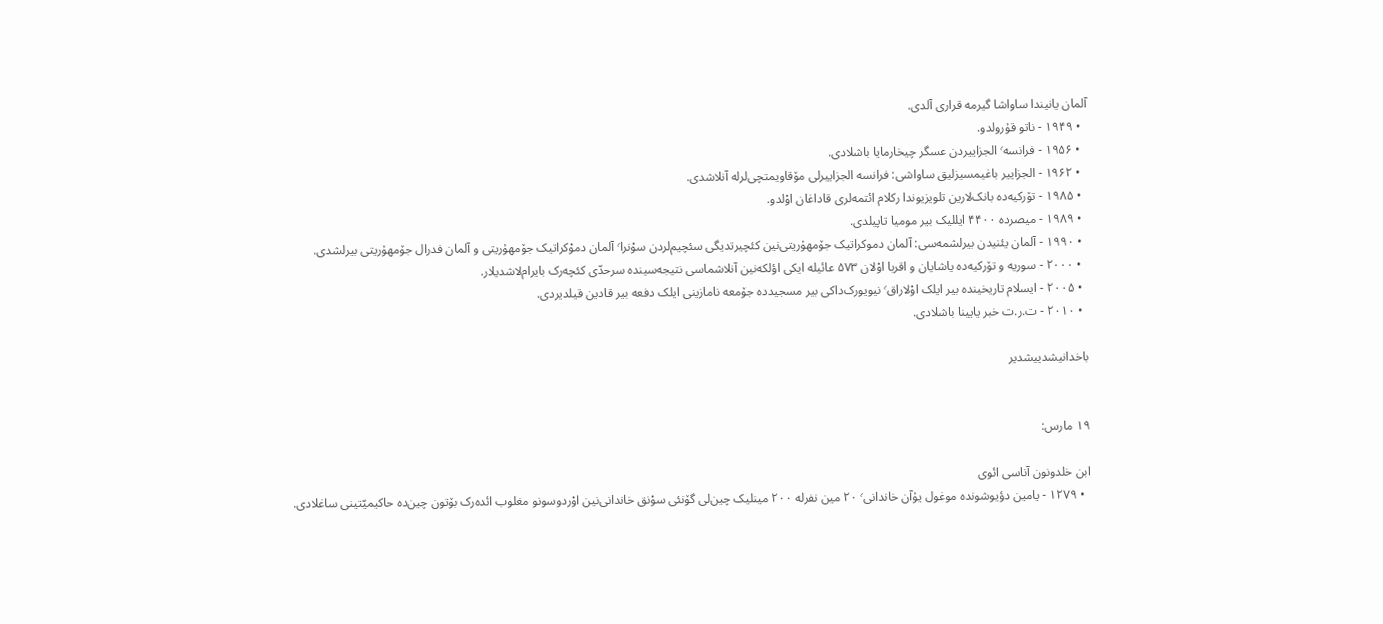آلمان یانیندا ساواشا گیرمه قراری آلدی.
  • ۱۹۴۹ - ناتو قۇرولدو.
  • ۱۹۵۶ - فرانسه٬ الجزاییردن عسگر چیخارمایا باشلادی.
  • ۱۹۶۲ - الجزاییر باغیمسیزلیق ساواشی: فرانسه الجزاییرلی مۆقاویمتچی‌لرله آنلاشدی.
  • ۱۹۸۵ - تۆرکیه‌ده بانک‌لارین تلویزیوندا رکلام ائتمه‌لری قاداغان اوْلدو.
  • ۱۹۸۹ - میصرده ۴۴۰۰ ایللیک بیر مومیا تاپیلدی.
  • ۱۹۹۰ - آلمان یئنیدن بیرلشمه‌سی: آلمان دموکراتیک جۆمهۇریتی‌نین کئچیرتدیگی سئچیم‌لردن سوْنرا٬ آلمان دموْکراتیک جۆمهۇریتی و آلمان فدرال جۆمهۇریتی بیرلشدی.
  • ۲۰۰۰ - سوریه و تۆرکیه‌ده یاشایان و اقربا اوْلان ۵۷۳ عائیله ایکی اؤلکه‌نین آنلاشماسی نتیجه‌سینده سرحدّی کئچه‌رک بایرام‌لاشدیلار.
  • ۲۰۰۵ - ایسلام تاریخینده بیر ایلک اوْلاراق٬ نیویورک‌داکی بیر مسجیدده جۆمعه نامازینی ایلک دفعه بیر قادین قیلدیردی.
  • ۲۰۱۰ - ت.ر.ت خبر یایینا باشلادی.

باخدانیشدییشدیر


۱۹ مارس:

ابن خلدونون آناسی ائوی
  • ۱۲۷۹ - یامین دؤیوشونده موغول یۇآن خاندانی٬ ۲۰ مین نفرله ۲۰۰ مینلیک چین‌لی گۆنئی سوْنق خاندانی‌نین اوْردوسونو مغلوب ائده‌رک بۆتون چین‌ده حاکیمیّتینی ساغلادی.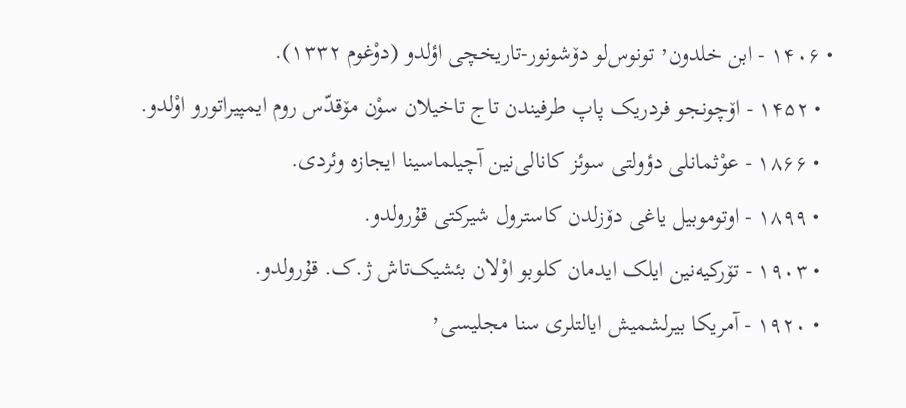• ۱۴۰۶ - ابن خلدون٬ تونوس‌لو دۆشونور-تاریخچی اؤلدو (دوْغوم ۱۳۳۲).
  • ۱۴۵۲ - اۆچونجو فردریک پاپ طرفیندن تاج تاخیلان سوْن مۆقدّس روم ایمپیراتورو اوْلدو.
  • ۱۸۶۶ - عوْثمانلی دؤولتی سوئز کانالی‌نین آچیلماسینا ایجازه وئردی.
  • ۱۸۹۹ - اوتوموبیل یاغی دۆزلدن کاسترول شیرکتی قۇرولدو.
  • ۱۹۰۳ - تۆرکیه‌نین ایلک ایدمان کلوبو اوْلان بئشیک‌تاش ژ.ک. قۇرولدو.
  • ۱۹۲۰ - آمریکا بیرلشمیش ایالتلری سنا مجلیسی٬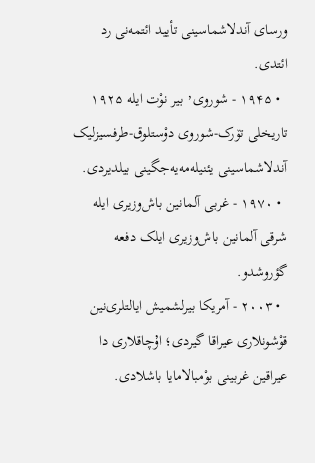ورسای آندلاشماسینی تأیید ائتمه‌نی رد ائتدی.
  • ۱۹۴۵ - شوروی٬ بیر نوْت ایله ۱۹۲۵ تاریخلی تۆرک-شوروی دوْستلوق-طرفسیزلیک آندلاشماسینی یئنیله‌مه‌یه‌جگینی بیلدیردی.
  • ۱۹۷۰ - غربی آلمانین باش‌وزیری ایله شرقی آلمانین باش‌وزیری ایلک دفعه گؤروشدو.
  • ۲۰۰۳ - آمریکا بیرلشمیش ایالتلری‌نین قوْشونلاری عیراقا گیردی؛ اۇچاقلاری دا عیراقین غربینی بوْمبالامایا باشلادی.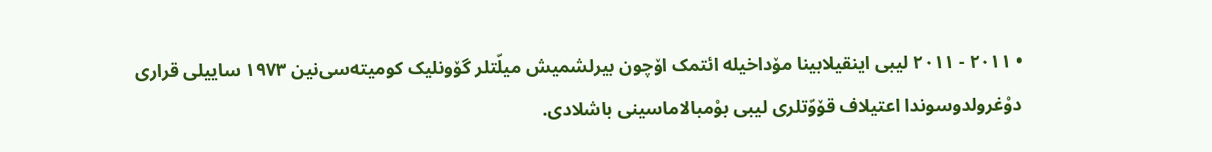• ۲۰۱۱ - ۲۰۱۱ لیبی اینقیلابینا مۆداخیله ائتمک اۆچون بیرلشمیش میلّتلر گۆونلیک کومیته‌سی‌نین ۱۹۷۳ ساییلی قراری دوْغرولدوسوندا اعتیلاف قۆوّتلری لیبی بوْمبالاماسینی باشلادی.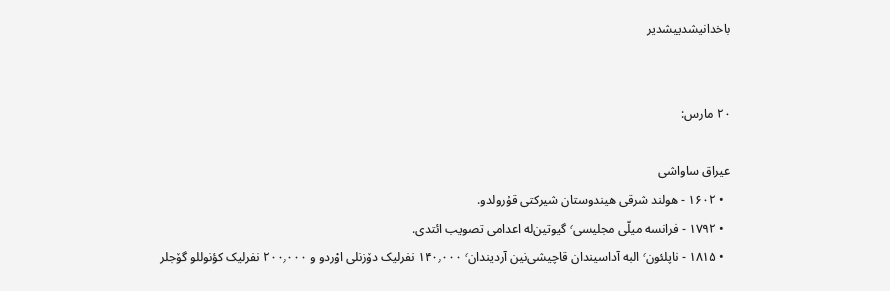باخدانیشدییشدیر


۲۰ مارس:

عیراق ساواشی
  • ۱۶۰۲ - هولند شرقی هیندوستان شیرکتی قۇرولدو.
  • ۱۷۹۲ - فرانسه میلّی مجلیسی٬ گیوتین‌له اعدامی تصویب ائتدی.
  • ۱۸۱۵ - ناپلئون٬ البه آداسیندان قاچیشی‌نین آردیندان٬ ۱۴۰٫۰۰۰ نفرلیک دۆزنلی اوْردو و ۲۰۰٫۰۰۰ نفرلیک کؤنوللو گۆجلر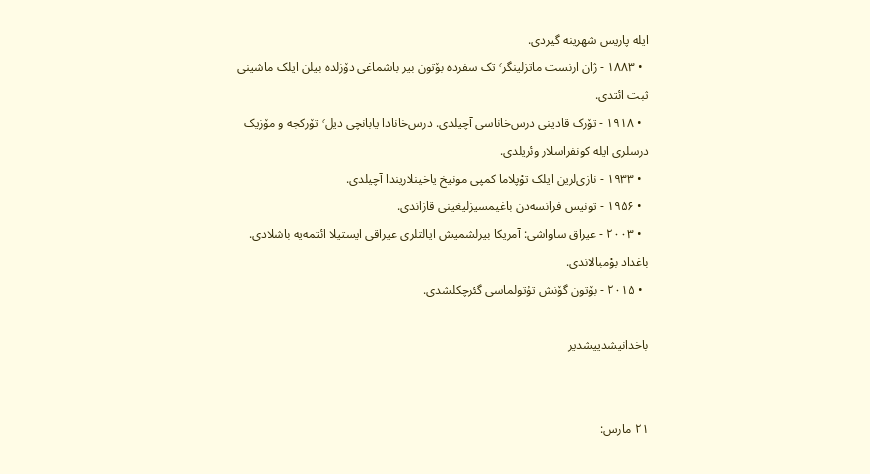ایله پاریس شهرینه گیردی.
  • ۱۸۸۳ - ژان ارنست ماتزلینگر٬ تک سفرده بۆتون بیر باشماغی دۆزلده بیلن ایلک ماشینی ثبت ائتدی.
  • ۱۹۱۸ - تۆرک قادینی درس‌خاناسی آچیلدی. درس‌خانادا یابانچی دیل٬ تۆرکجه و مۆزیک درسلری ایله کونفراسلار وئریلدی.
  • ۱۹۳۳ - نازی‌لرین ایلک توْپلاما کمپی مونیخ یاخینلاریندا آچیلدی.
  • ۱۹۵۶ - تونیس فرانسه‌دن باغیمسیزلیغینی قازاندی.
  • ۲۰۰۳ - عیراق ساواشی: آمریکا بیرلشمیش ایالتلری عیراقی ایستیلا ائتمه‌یه باشلادی. باغداد بوْمبالاندی.
  • ۲۰۱۵ - بۆتون گۆنش تۇتولماسی گئرچکلشدی.

باخدانیشدییشدیر


۲۱ مارس: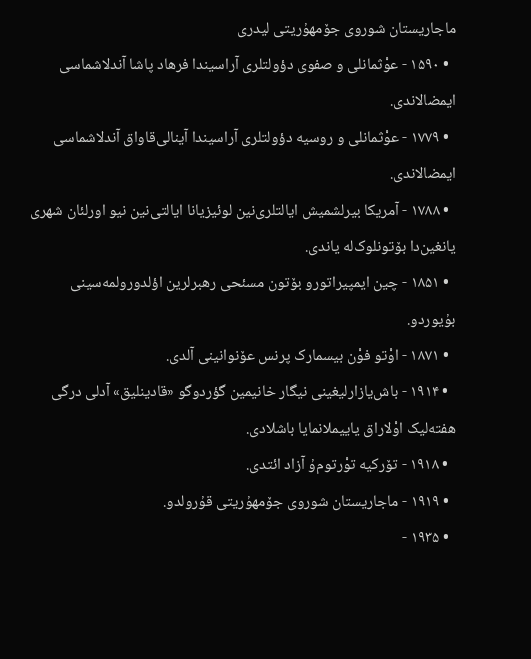ماجاریستان شوروی جۆمهۇریتی لیدری
  • ۱۵۹۰ - عوْثمانلی و صفوی دؤولتلری آراسیندا فرهاد پاشا آندلاشماسی ایمضالاندی.
  • ۱۷۷۹ - عوْثمانلی و روسیه دؤولتلری آراسیندا آینالی‌قاواق آندلاشماسی ایمضالاندی.
  • ۱۷۸۸ - آمریکا بیرلشمیش ایالتلری‌نین لوئیزیانا ایالتی‌نین نیو اورلئان شهری یانغین‌دا بۆتونلوک‌له یاندی.
  • ۱۸۵۱ - چین ایمپیراتورو بۆتون مسئحی رهبرلرین اؤلدورولمه‌سینی بۇیوردو.
  • ۱۸۷۱ - اوْتو فوْن بیسمارک پرنس عۆنوانینی آلدی.
  • ۱۹۱۴ - باش‌یازارلیغینی نیگار خانیمین گؤردوگو «قادینلیق» آدلی درگی هفته‌لیک اوْلاراق یاییملانمایا باشلادی.
  • ۱۹۱۸ - تۆرکیه توْرتوم‌ۇ آزاد ائتدی.
  • ۱۹۱۹ - ماجاریستان شوروی جۆمهۇریتی قۇرولدو.
  • ۱۹۳۵ -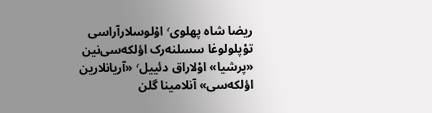ریضا شاه پهلوی٬ اۇلوسلارآراسی توْپلولوغا سسلنه‌رک اؤلکه‌سی‌نین «پرشیا» اوْلاراق دئییل٬ «آریانلارین اؤلکه‌سی» آنلامینا گلن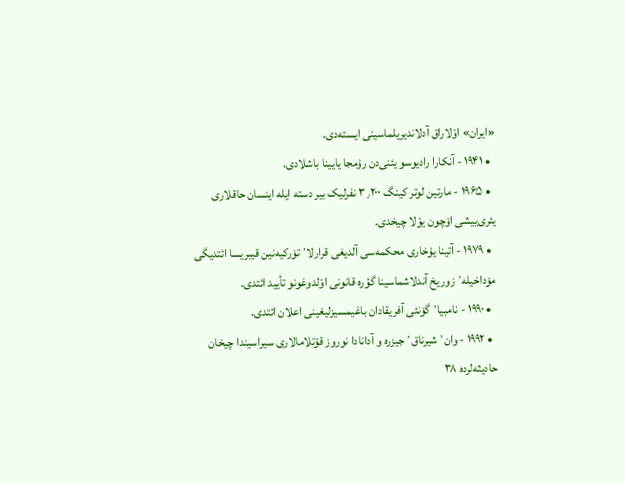«ایران» اوْلاراق آدلاندیریلماسینی ایسته‌دی.
  • ۱۹۴۱ - آنکارا رادیوسو یئنی‌دن رۇمجا یایینا باشلادی.
  • ۱۹۶۵ - مارتین لوتر کینگ ۳٫۲۰۰ نفرلیک بیر دسته ایله اینسان حاقلاری یئری‌ییشی اۆچون یوْلا چیخدی.
  • ۱۹۷۹ - آتینا یۇخاری محکمه‌سی آلدیغی قرارلا٬ تۆرکیه‌نین قیبریسا ائتدیگی مۆداخیله٬ زوریخ آندلاشماسینا گؤره قانونی اوْلدوغونو تأیید ائتدی.
  • ۱۹۹۰ - نامبیا٬ گۆنئی آفریقادان باغیمسیزلیغینی اعلان ائتدی.
  • ۱۹۹۲ - وان٬ شیرناق٬ جیزره و آدانادا نوروز قۇتلامالاری سیراسیندا چیخان حادیثه‌لرده ۳۸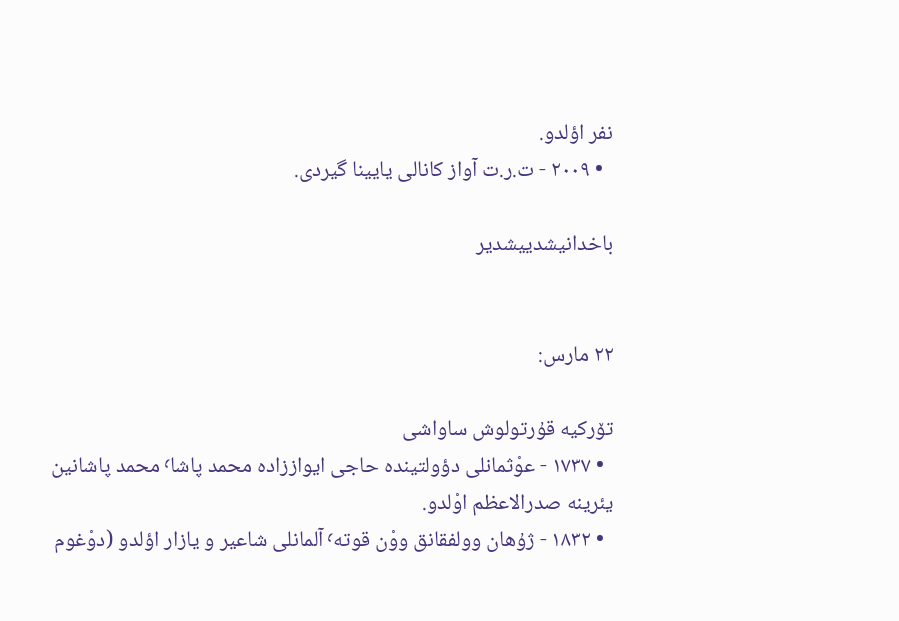نفر اؤلدو.
  • ۲۰۰۹ - ت.ر.ت آواز کانالی یایینا گیردی.

باخدانیشدییشدیر


۲۲ مارس:

تۆرکیه قۇرتولوش ساواشی
  • ۱۷۳۷ - عوْثمانلی دؤولتینده حاجی ایواززاده محمد پاشا٬ محمد پاشانین یئرینه صدرالاعظم اوْلدو.
  • ۱۸۳۲ - ژۇهان وولفقانق ووْن قوته٬ آلمانلی شاعیر و یازار اؤلدو (دوْغوم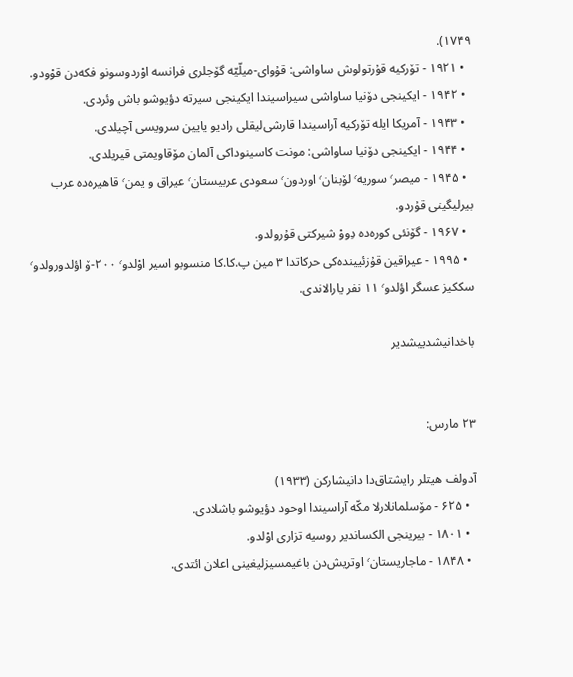۱۷۴۹).
  • ۱۹۲۱ - تۆرکیه قۇرتولوش ساواشی: قۇوای-میلّیّه گۆجلری فرانسه اوْردوسونو فکه‌دن قوْودو.
  • ۱۹۴۲ - ایکینجی دۆنیا ساواشی سیراسیندا ایکینجی سیرته دؤیوشو باش وئردی.
  • ۱۹۴۳ - آمریکا ایله تۆرکیه آراسیندا قارشی‌لیقلی رادیو یایین سرویسی آچیلدی.
  • ۱۹۴۴ - ایکینجی دۆنیا ساواشی: مونت کاسینوداکی آلمان مۆقاویمتی قیریلدی.
  • ۱۹۴۵ - میصر٬ سوریه٬ لۆبنان٬ اوردون٬ سعودی عربیستان٬ عیراق و یمن٬ قاهیره‌ده عرب بیرلیگینی قۇردو.
  • ۱۹۶۷ - گۆنئی کوره‌ده دِووْ شیرکتی قۇرولدو.
  • ۱۹۹۵ - عیراقین قۇزئیینده‌کی حرکاتدا ۳ مین پ.کا.کا منسوبو اسیر اوْلدو٬ ۲۰۰-ۆ اؤلدورولدو٬ سککیز عسگر اؤلدو٬ ۱۱ نفر یارالاندی.

باخدانیشدییشدیر


۲۳ مارس:

آدولف هیتلر رایشتاق‌دا دانیشارکن (۱۹۳۳)
  • ۶۲۵ - مۆسلمانلارلا مکّه آراسیندا اوحود دؤیوشو باشلادی.
  • ۱۸۰۱ - بیرینجی الکساندیر روسیه تزاری اوْلدو.
  • ۱۸۴۸ - ماجاریستان٬ اوتریش‌دن باغیمسیزلیغینی اعلان ائتدی.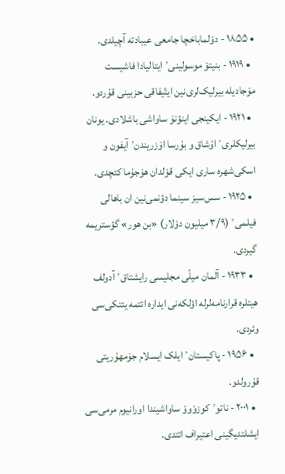• ۱۸۵۵ - دوْلماباخچا جامعی عیبادته آچیلدی.
  • ۱۹۱۹ - بنیتوْ موسولینی٬ ایتالیادا فاشیست مۆجادیله بیرلیک‌لری‌نین ایتّیفاقی حزبینی قۇردو.
  • ۱۹۲۱ - ایکینجی اینؤنۆ ساواشی باشلادی. یونان بیرلیکلری٬ اۇشاق و بۇرسا اۆزریندن٬ آیفون و اسکی‌شهره ساری ایکی قوْلدان هۆجۇما کئچدی.
  • ۱۹۲۵ - سس‌سیز سینما دؤنمی‌نین ان باهالی فیلمی٬ (۳/۹ میلیون دوْلار) «بن هور» گؤستریمه گیردی.
  • ۱۹۳۳ - آلمان میلّی مجلیسی رایشتاق٬ آدولف هیتلره قرارنامه‌لرله اؤلکه‌نی ایداره ائتمه یئتکی‌سی وئردی.
  • ۱۹۵۶ - پاکیستان٬ ایلک ایسلام جۆمهۇریتی قۇرولدو.
  • ۲۰۰۱ - ناتو٬ کوزوْووْ ساواشیندا اورانیوم مرمی‌سی ایشلتدیگینی اعتیراف ائتدی.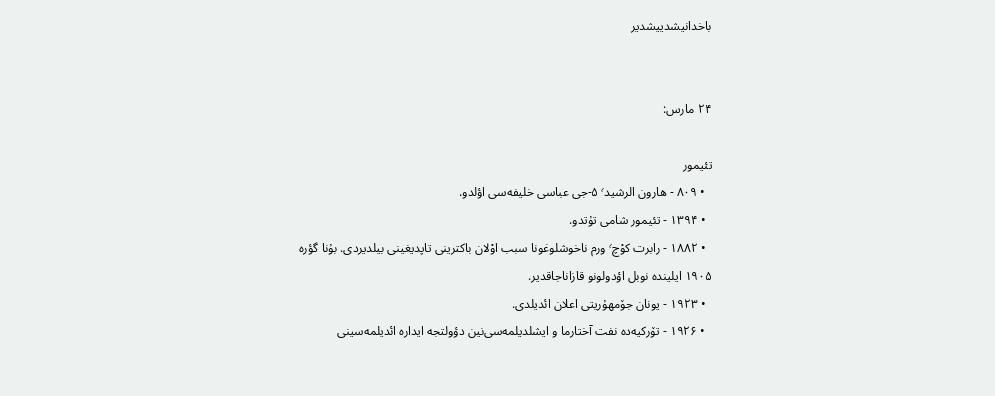باخدانیشدییشدیر


۲۴ مارس:

تئیمور
  • ۸۰۹ - هارون الرشید٬ ۵-جی عباسی خلیفه‌سی اؤلدو.
  • ۱۳۹۴ - تئیمور شامی تۇتدو.
  • ۱۸۸۲ - رابرت کوْچ٬ ورم ناخوشلوغونا سبب اوْلان باکترینی تاپدیغینی بیلدیردی. بۇنا گؤره ۱۹۰۵ ایلینده نوبل اؤدولونو قازاناجاقدیر.
  • ۱۹۲۳ - یونان جۆمهۇریتی اعلان ائدیلدی.
  • ۱۹۲۶ - تۆرکیه‌ده نفت آختارما و ایشلدیلمه‌سی‌نین دؤولتجه ایداره ائدیلمه‌سینی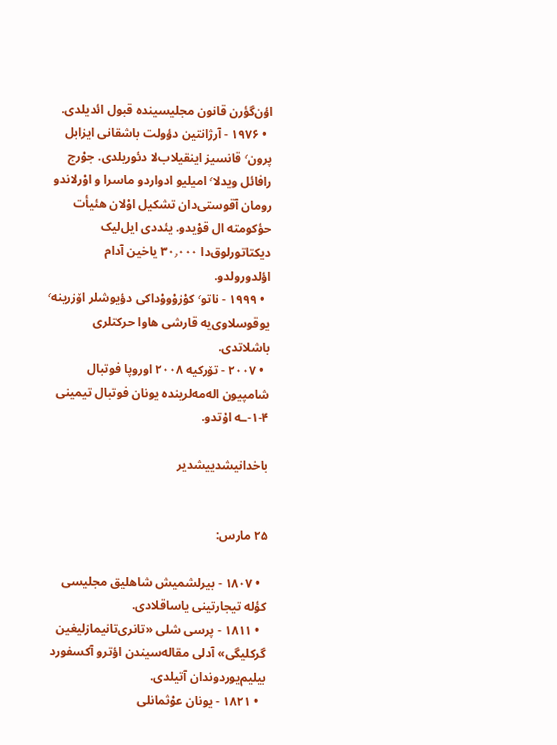اؤن‌گؤرن قانون مجلیسینده قبول ائدیلدی.
  • ۱۹۷۶ - آرژانتین دؤولت باشقانی ایزابل پرون٬ قانسیز اینقیلاب‌لا دئوریلدی. جوْرج رافائل ویدلا٬ امیلیو ادواردو ماسرا و اوْرلاندو رومان آقوستی‌دان تشکیل اوْلان هئیأت حؤکومته ال قوْیدو. یئددی ایل‌لیک دیکتاتورلوق‌دا ۳۰٫۰۰۰ یاخین آدام اؤلدورولدو.
  • ۱۹۹۹ - ناتو٬ کوْزوْووْداکی دؤیوشلر اۆزرینه٬ یوقوسلاوی‌یه قارشی هاوا حرکتلری باشلاتدی.
  • ۲۰۰۷ - تۆرکیه ۲۰۰۸ اوروپا فوتبال شامپیون اله‌مه‌لرینده یونان فوتبال تیمینی ۴-۱-ـه اۇتدو.

باخدانیشدییشدیر


۲۵ مارس:

  • ۱۸۰۷ - بیرلشمیش شاهلیق مجلیسی کؤله تیجارتینی یاساقلادی.
  • ۱۸۱۱ - پرسی شلی «تانری‌تانیمازلیغین گرکلیگی» آدلی مقاله‌سیندن اؤترو آکسفورد بیلیم‌یوردوندان آتیلدی.
  • ۱۸۲۱ - یونان عوْثمانلی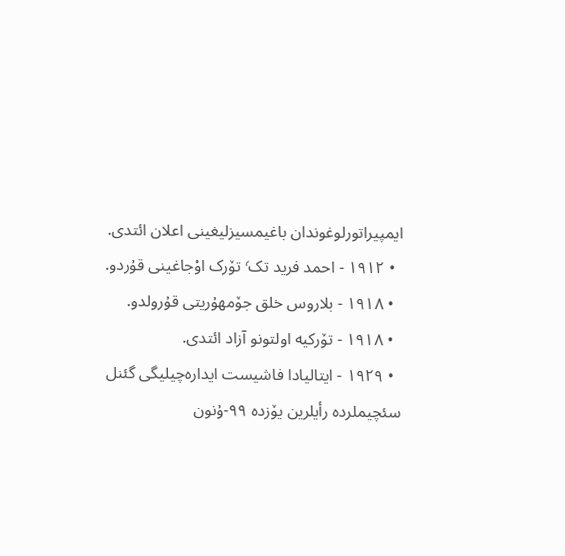ایمپیراتورلوغوندان باغیمسیزلیغینی اعلان ائتدی.
  • ۱۹۱۲ - احمد فرید تک٬ تۆرک اوْجاغینی قۇردو.
  • ۱۹۱۸ - بلاروس خلق جۆمهۇریتی قۇرولدو.
  • ۱۹۱۸ - تۆرکیه اولتونو آزاد ائتدی.
  • ۱۹۲۹ - ایتالیادا فاشیست ایداره‌چیلیگی گئنل سئچیملرده رأیلرین یۆزده ۹۹-ۇنون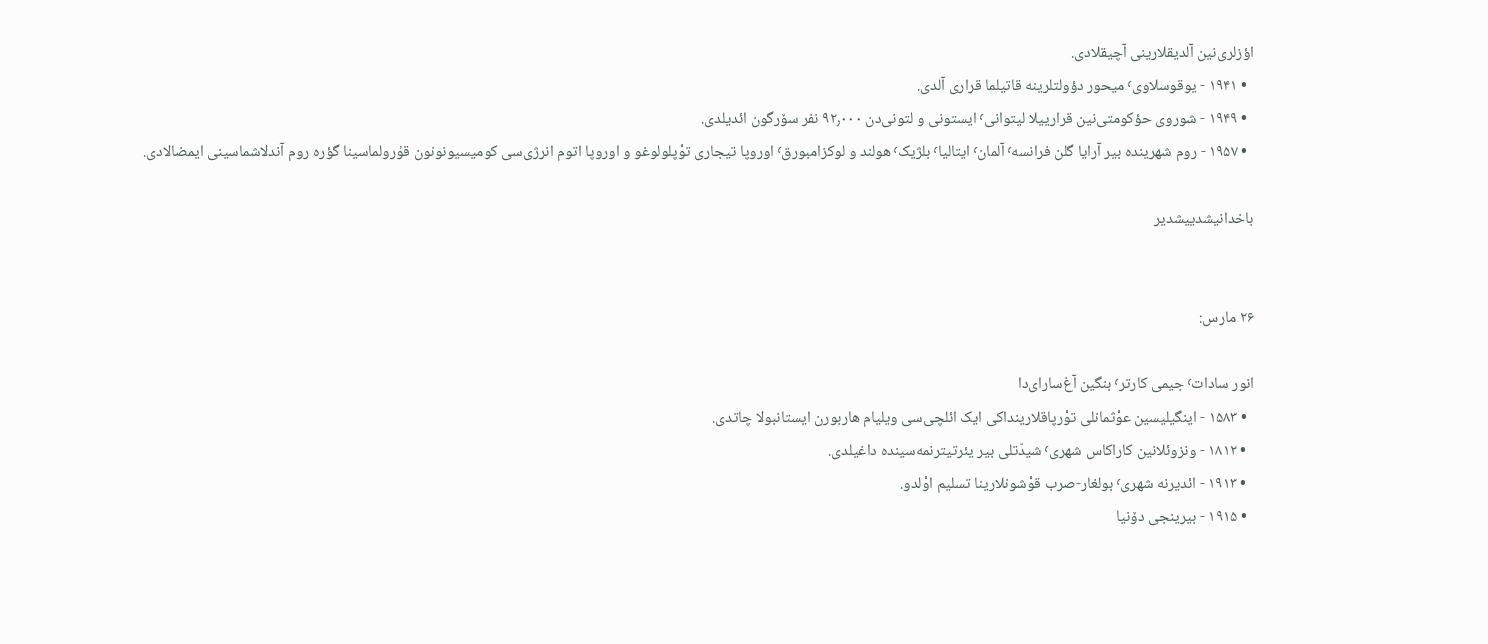اؤزلری‌نین آلدیقلارینی آچیقلادی.
  • ۱۹۴۱ - یوقوسلاوی٬ میحور دؤولتلرینه قاتیلما قراری آلدی.
  • ۱۹۴۹ - شوروی حؤکومتی‌نین قرارییلا لیتوانی٬ ایستونی و لتونی‌دن ۹۲٫۰۰۰ نفر سۆرگون ائدیلدی.
  • ۱۹۵۷ - روم شهرینده بیر آرایا گلن فرانسه٬ آلمان٬ ایتالیا٬ بلژیک٬ هولند و لوکزامبورق٬ اوروپا تیجاری توْپلولوغو و اوروپا اتوم انرژی‌سی کومیسیونونون قۇرولماسینا گؤره روم آندلاشماسینی ایمضالادی.

باخدانیشدییشدیر


۲۶ مارس:

انور سادات٬ جیمی کارتر٬ بنگین آغ‌سارای‌دا
  • ۱۵۸۳ - اینگیلیسین عوْثمانلی توْرپاقلارینداکی ایک ائلچی‌سی ویلیام هاربورن ایستانبولا چاتدی.
  • ۱۸۱۲ - ونزوئلانین کاراکاس شهری٬ شیدّتلی بیر یئرتیترنمه‌سینده داغیلدی.
  • ۱۹۱۳ - ائدیرنه شهری٬ بولغار-صرب قوْشونلارینا تسلیم اوْلدو.
  • ۱۹۱۵ - بیرینجی دۆنیا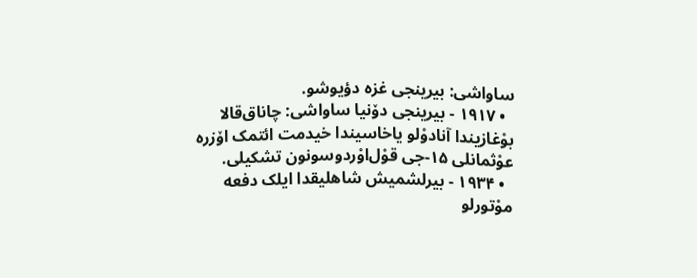ساواشی: بیرینجی غزه دؤیوشو.
  • ۱۹۱۷ - بیرینجی دۆنیا ساواشی: چاناق‌قالا بوْغازیندا آنادوْلو یاخاسیندا خیدمت ائتمک اۆزره عوْثمانلی ۱۵-جی قوْل‌اوْردوسونون تشکیلی.
  • ۱۹۳۴ - بیرلشمیش شاهلیقدا ایلک دفعه موْتورلو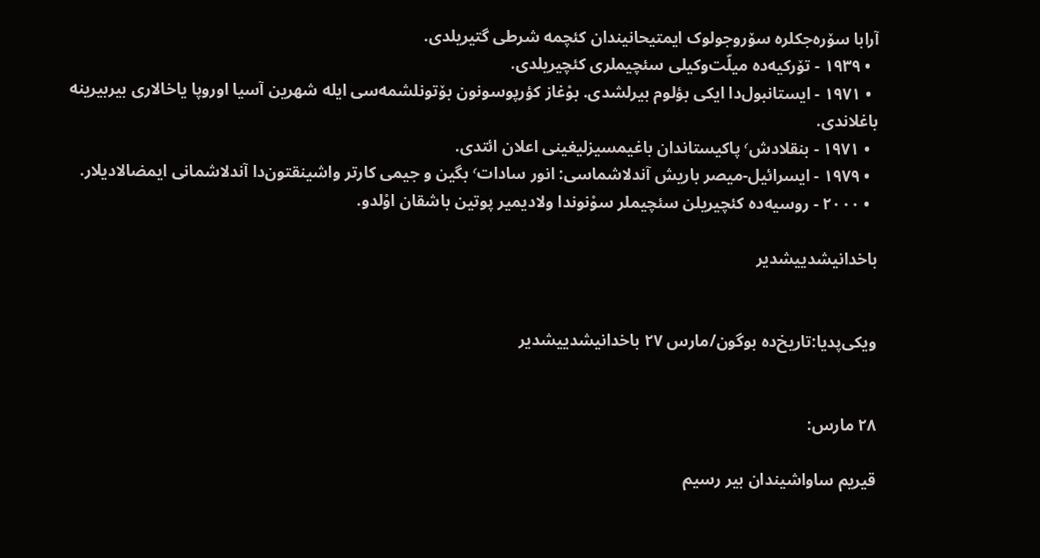آرابا سۆره‌جکلره سۆروجولوک ایمتیحانیندان کئچمه شرطی گتیریلدی.
  • ۱۹۳۹ - تۆرکیه‌ده میلّت‌وکیلی سئچیملری کئچیریلدی.
  • ۱۹۷۱ - ایستانبول‌دا ایکی بؤلوم بیرلشدی. بوْغاز کؤرپوسونون بۆتونلشمه‌سی ایله شهرین آسیا اوروپا یاخالاری بیربیرینه باغلاندی.
  • ۱۹۷۱ - بنقلادش٬ پاکیستاندان باغیمسیزلیغینی اعلان ائتدی.
  • ۱۹۷۹ - ایسرائیل-میصر باریش آندلاشماسی: انور سادات٬ بگین و جیمی کارتر واشینقتون‌دا آندلاشمانی ایمضالادیلار.
  • ۲۰۰۰ - روسیه‌ده کئچیریلن سئچیملر سوْنوندا ولادیمیر پوتین باشقان اوْلدو.

باخدانیشدییشدیر


ویکی‌پدیا:تاریخ‌ده بوگون/مارس ۲۷ باخدانیشدییشدیر


۲۸ مارس:

قیریم ساواشیندان بیر رسیم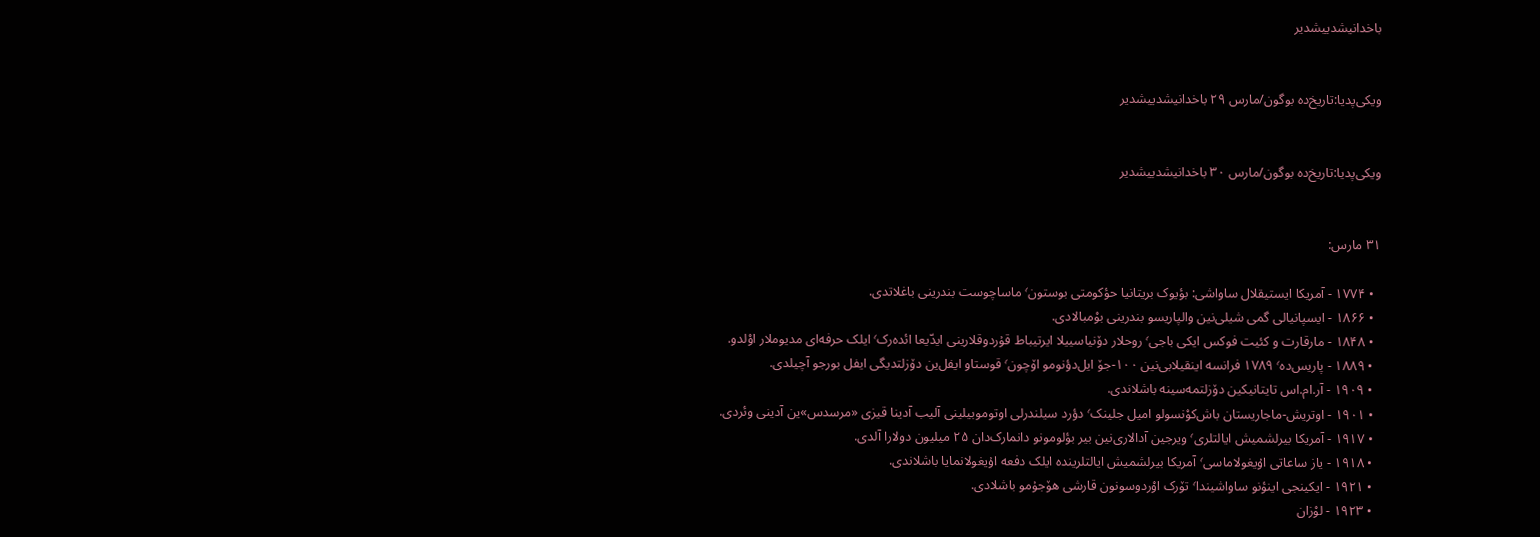باخدانیشدییشدیر


ویکی‌پدیا:تاریخ‌ده بوگون/مارس ۲۹ باخدانیشدییشدیر


ویکی‌پدیا:تاریخ‌ده بوگون/مارس ۳۰ باخدانیشدییشدیر


۳۱ مارس:

  • ۱۷۷۴ - آمریکا ایستیقلال ساواشی: بؤیوک بریتانیا حؤکومتی بوستون٬ ماساچوست بندرینی باغلاتدی.
  • ۱۸۶۶ - ایسپانیالی گمی شیلی‌نین والپاریسو بندرینی بوْمبالادی.
  • ۱۸۴۸ - مارقارت و کئیت فوکس ایکی باجی٬ روحلار دۆنیاسییلا ایرتیباط قۇردوقلارینی ایدّیعا ائده‌رک٬ ایلک حرفه‌ای مدیوملار اوْلدو.
  • ۱۸۸۹ - پاریس‌ده٬ ۱۷۸۹ فرانسه اینقیلابی‌نین ۱۰۰-جۆ ایل‌دؤنومو اۆچون٬ قوستاو ایفل‌ین دۆزلتدیگی ایفل بورجو آچیلدی.
  • ۱۹۰۹ - آر.ام.اس تایتانیکین دۆزلتمه‌سینه باشلاندی.
  • ۱۹۰۱ - اوتریش-ماجاریستان باش‌کوْنسولو امیل جلینک٬ دؤرد سیلندرلی اوتوموبیلینی آلیب آدینا قیزی «مرسدس»ین آدینی وئردی.
  • ۱۹۱۷ - آمریکا بیرلشمیش ایالتلری٬ ویرجین آدالاری‌نین بیر بؤلومونو دانمارک‌دان ۲۵ میلیون دولارا آلدی.
  • ۱۹۱۸ - یاز ساعاتی اۇیغولاماسی٬ آمریکا بیرلشمیش ایالتلرینده ایلک دفعه اۇیغولانمایا باشلاندی.
  • ۱۹۲۱ - ایکینجی اینؤنو ساواشیندا٬ تۆرک اوْردوسونون قارشی هۆجۇمو باشلادی.
  • ۱۹۲۳ - لوْزان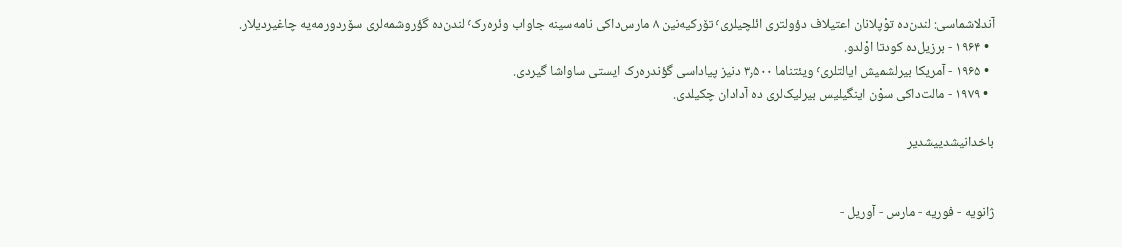آندلاشماسی: لندن‌ده توْپلانان اعتیلاف دؤولتری ائلچیلری٬ تۆرکیه‌نین ۸ مارس‌داکی نامه‌سینه جاواب وئره‌رک٬ لندن‌ده گؤروشمه‌لری سۆردورمه‌یه چاغیردیلار.
  • ۱۹۶۴ - برزیل‌ده کودتا اوْلدو.
  • ۱۹۶۵ - آمریکا بیرلشمیش ایالتلری٬ ویئتناما ۳٫۵۰۰ دنیز پیاداسی گؤندره‌رک ایستی ساواشا گیردی.
  • ۱۹۷۹ - مالت‌داکی سوْن اینگیلیس بیرلیک‌لری ده آدادان چکیلدی.

باخدانیشدییشدیر


ژانویه - فوریه - مارس - آوریل -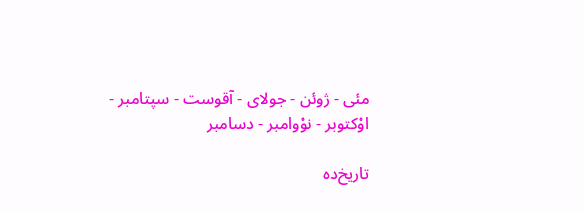مئی - ژوئن - جولای - آقوست - سپتامبر - اوْکتوبر - نوْوامبر - دسامبر

تاریخ‌ده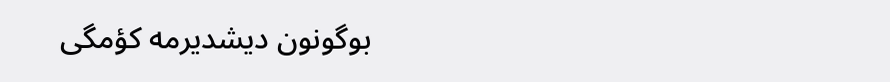بوگونون دیشدیرمه کؤمگی